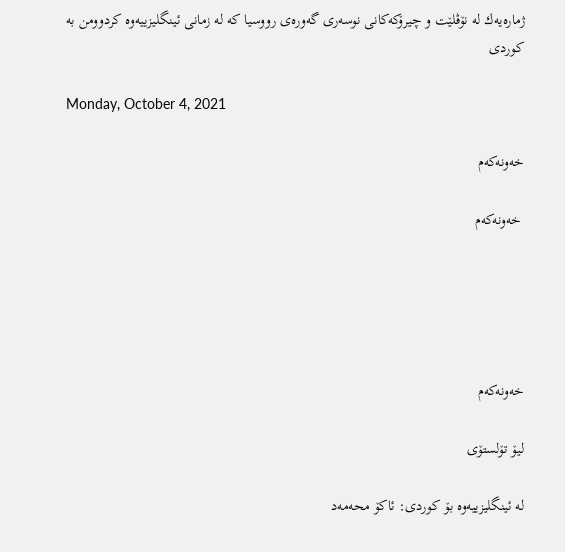ژمارەیەك لە نۆڤلێت و چیرۆکەکانی نوسەری گەورەی رووسیا کە لە زمانی ئینگلیزییەوە کردوومن بە کوردی

Monday, October 4, 2021

خەونەکەم

 خەونەکەم





خەونەکەم

لیۆ تۆلستۆی

لە ئینگلیزییەوە بۆ کوردی: ئاکۆ محەمەد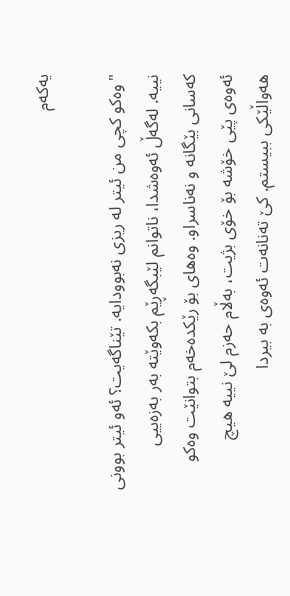یەکەم

"وەکو کچی من ئیتر لە ریزی نەبوودایە. تێناگەیت؟ ئەو ئیتر بوونی نییە. لەگەڵ ئەوەشدا، ناتوانم لێبگەڕێم بکەوێتە بەر بەزەییی کەسانی بێگانە و نەناسراو. وەهای بۆ رێکدەخەم بتوانێت وەکو ئەوەی پێی خۆشە بۆ خۆی بژیت، بەڵام حەزم لێ نییە هیچ هەواڵێکی ببیستم. کێ تەنانەت ئەوەی بە بیردا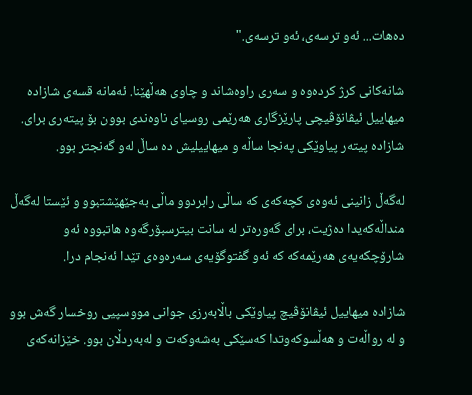دەهات... ئەو ترسەی، ئەو ترسەی."

شانەکانی کرژ کردەوە و سەری راوەشاند و چاوی هەڵهێنا. ئەمانە قسەی شازادە میهاییل ئیڤانۆڤیچی پارێزگاری هەرێمی روسیای ناوەندی بوون بۆ پیتەری برای. شازادە پیتەر پیاوێکی پەنجا ساڵە و میهاییلیش دە ساڵ لەو گەنجتر بوو.

لەگەڵ زانینی ئەوەی کچەکەی کە ساڵی رابردوو ماڵی بەجێهێشتبوو و ئێستا لەگەڵ منداڵەکەیدا دەژیت، برای گەورەتر لە سانت بیترسبۆرگەوە هاتبووە ئەو شارۆچکەیەی هەرێمەکە کە ئەو گفتوگۆیەی سەرەوەی تێدا ئەنجام درا.

شازادە میهاییل ئیڤانۆڤیچ پیاوێکی باڵابەرزی جوانی مووسپیی روخسار گەش بوو و لە رواڵەت و هەڵسوکەوتدا کەسێکی بەشەوکەت و لەبەردڵان بوو. خێزانەکەی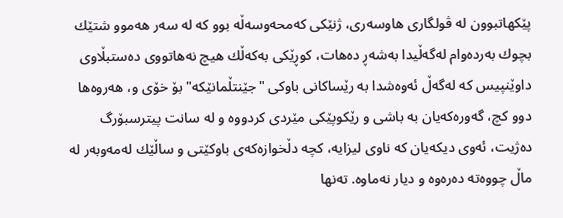پێکهاتبوون لە ڤولگاری هاوسەری، ژنێکی کەمحەوسەڵە بوو کە لە سەر هەموو شتێك بچوك بەردەوام لەگەڵیدا بەشەڕ دەهات، کوڕێکی بەکەڵك هیچ نەهاتووی دەستبڵاوی داوێنپیس کە لەگەڵ ئەوەشدا بە رێساکانی باوکی "جێنتڵمانێکە" بۆ خۆی و، هەروەها دوو کچ، گەورەکەیان بە باشی و رێکوپێکی مێردی کردووە و لە سانت پیترسبۆرگ دەژیت، ئەوی دیکەیان کە ناوی لیزایە، کچە دڵخوازەکەی باوکێتی و ساڵێك لەمەوبەر لە ماڵ چووەتە دەرەوە و دیار نەماوە. تەنها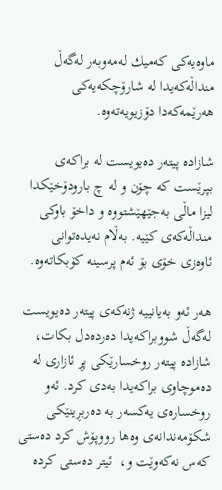ماوەیەکی کەمیك لەمەوبەر لەگەڵ منداڵەکەیدا لە شارۆچکەیەکی هەرێمەکەدا دۆزیویەتەوە.

شازادە پیتەر دەیویست لە براکەی بپرێست کە چۆن و لە چ بارودۆخێکدا لیزا ماڵی بەجێهێشتووە و داخۆ باوکی منداڵەکەی کێیە. بەڵام نەیدەتوانی ئاوەزی خۆی بۆ ئەم پرسینە کۆبکاتەوە.

هەر ئەو بەیانییە ژنەکەی پیتەر دەیویست لەگەڵ شووبراکەیدا دەردەدل بکات، شازادە پیتەر روخسارێکی پڕ ئازاری لە دەموچاوی براکەیدا بەدی کرد. ئەو روخسارەی یەکسەر بە دەربڕینێکی شکۆمەندانەی وەها رووپۆش کرد دەستی کەس نەکەوێت و،  ئیتر دەستی کردە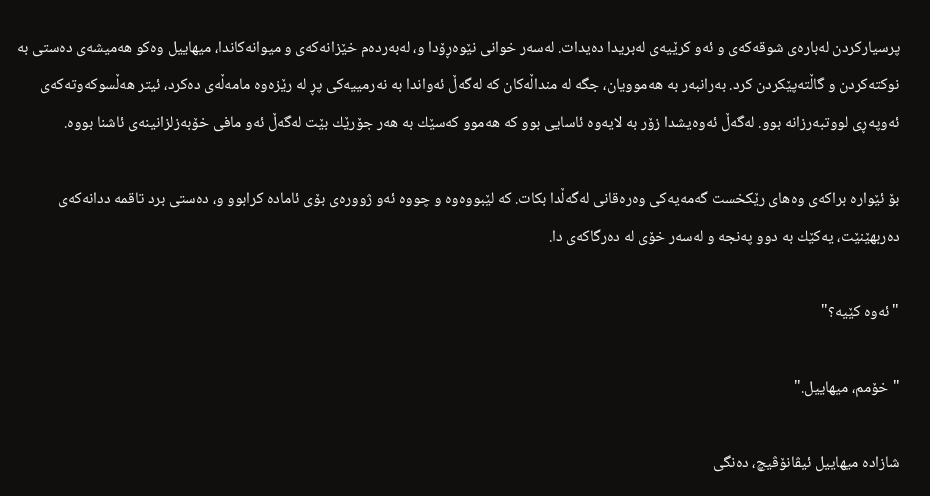پرسیارکردن لەبارەی شوقەکەی و ئەو کرێیەی لەبریدا دەیدات. لەسەر خوانی نێوەڕۆدا و، لەبەردەم خێزانەکەی و میوانەکاندا، میهاییل وەکو هەمیشەی دەستی بە نوکتەکردن و گاڵتەپێکردن کرد. بەرانبەر بە هەموویان، جگە لە منداڵەکان کە لەگەڵ ئەواندا بە نەرمییەکی پڕ لە رێزەوە مامەڵەی دەکرد، ئیتر هەڵسوکەوتەکەی ئەوپەڕی لووتبەرزانە بوو. لەگەڵ ئەوەیشدا زۆر بە لایەوە ئاسایی بوو کە هەموو کەسێك بە هەر جۆرێك بێت لەگەڵ ئەو مافی خۆبەزلزانینەی ئاشنا بووە.

بۆ ئێوارە براکەی وەهای رێکخست گەمەیەکی وەرەقانی لەگەڵدا بکات. کە لێبووەوە و چووە ئەو ژوورەی بۆی ئامادە کرابوو و، دەستی برد تاقمە ددانەکەی دەربهێنێت، یەکێك بە دوو پەنجە و لەسەر خۆی لە دەرگاکەی دا.

"ئەوە کێیە؟"

"خۆمم، میهاییل."

شازادە میهاییل ئیڤانۆڤیچ، دەنگی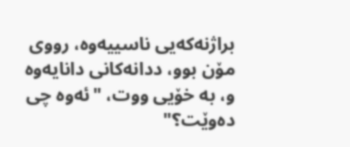براژنەکەیی ناسییەوە، رووی مۆن بوو، ددانەکانی دانایەوە و، بە خۆیی ووت، "ئەوە چی دەوێت؟"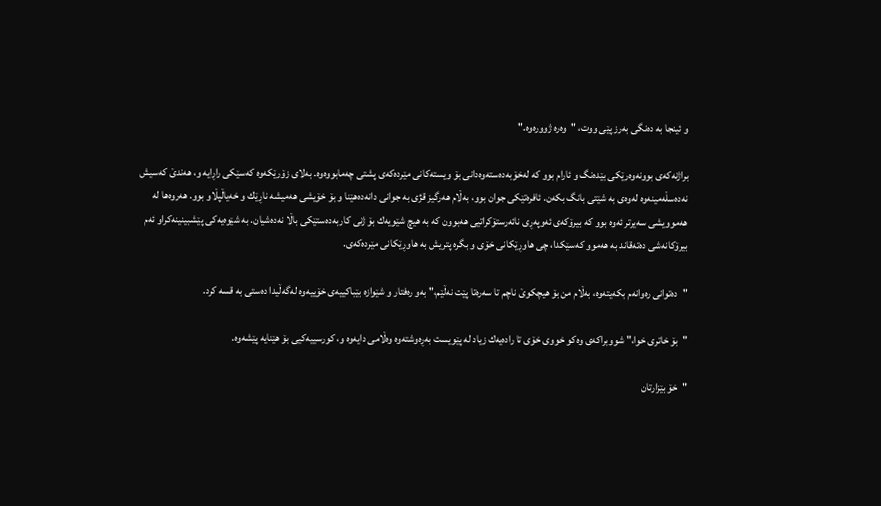و ئینجا بە دەنگی بەرز پێی ووت، "وەرە ژوورەوە."

براژنەکەی بوونەوەرێکی بێدەنگ و ئارام بوو کە لەخۆبەدەستەوەدانی بۆ ویستەکانی مێردەکەی پشتی چەمابووەوە. بەلای زۆرێکەوە کەسێکی راڕایە و، هەندێ کەسیش نەدەسڵەمینەوە لەوەی بە شێتی بانگ بکەن. ئافرەتێکی جوان بوو، بەڵام هەرگیز قژی بە جوانی دانەدەهێنا و بۆ خۆیشی هەمیشە ناڕێك و خەیاڵپڵاو بوو. هەروەها لە هەموویشی سەیرتر ئەوە بوو کە بیرۆکەی ئەوپەڕی نائەرستۆکراتیی هەبوون کە بە هیچ شێویەك بۆ ژنی کاربەدەستێکی باڵا نەدەشیان. بە شێوەیەکی پێشبینینەکراو ئەم بیرۆکانەشی دەتەقاند بە هەموو کەسێکدا، چی هاوڕێکانی خۆی و بگرە پتریش بە هاوڕێکانی مێردەکەی.

"دەتوانی رەوانەم بکەیتەوە، بەڵام من بۆ هیچکوێ ناچم تا سەرەتا پێت نەڵێم،" بەو رەفتار و شێوازە بێباکییەی خۆییەوە لەگەڵیدا دەستی بە قسە کرد.

"بۆ خاتری خوا،" شووبراکەی وەکو خووی خۆی تا رادەیەك زیاد لە پێویست بەڕەوشتەوە وەڵامی دایەوە و، کورسییەکیی بۆ هێنایە پێشەوە.

"خۆ بێزارتان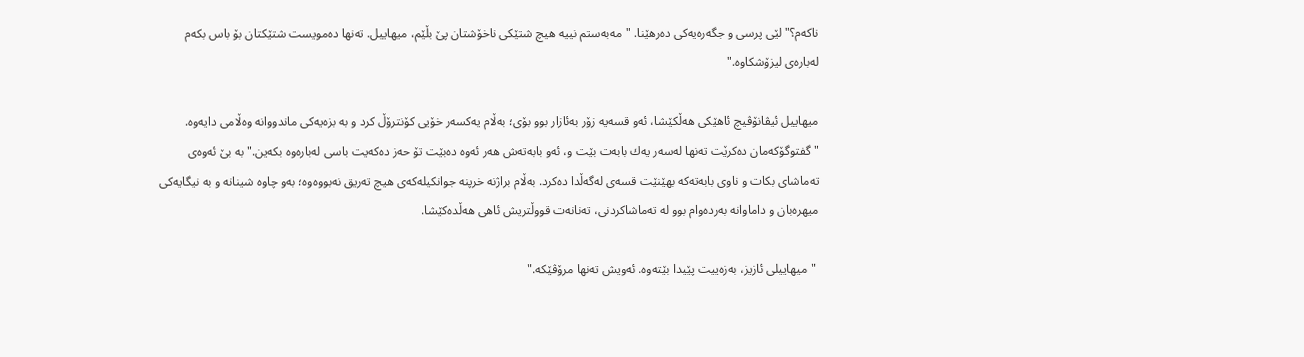ناکەم؟" لێی پرسی و جگەرەیەکی دەرهێنا. "مەبەستم نییە هیچ شتێکی ناخۆشتان پێ بڵێم، میهاییل. تەنها دەمویست شتێکتان بۆ باس بکەم لەبارەی لیزۆشکاوە."

میهاییل ئیڤانۆڤیچ ئاهێکی هەڵکێشا، ئەو قسەیە زۆر بەئازار بوو بۆی؛ بەڵام یەکسەر خۆیی کۆنترۆڵ کرد و بە بزەیەکی ماندووانە وەڵامی دایەوە.  "گفتوگۆکەمان دەکرێت تەنها لەسەر یەك بابەت بێت و، ئەو بابەتەش هەر ئەوە دەبێت تۆ حەز دەکەیت باسی لەبارەوە بکەین." بە بێ ئەوەی تەماشای بکات و ناوی بابەتەکە بهێنێت قسەی لەگەڵدا دەکرد. بەڵام براژنە خرپنە جوانکیلەکەی هیچ تەریق نەبووەوە؛ بەو چاوە شینانە و بە نیگایەکی میهرەبان و داماوانە بەردەوام بوو لە تەماشاکردنی، تەنانەت قووڵتریش ئاهی هەڵدەکێشا.

 "میهاییلی ئازیز، بەزەییت پێیدا بێتەوە. ئەویش تەنها مرۆڤێکە."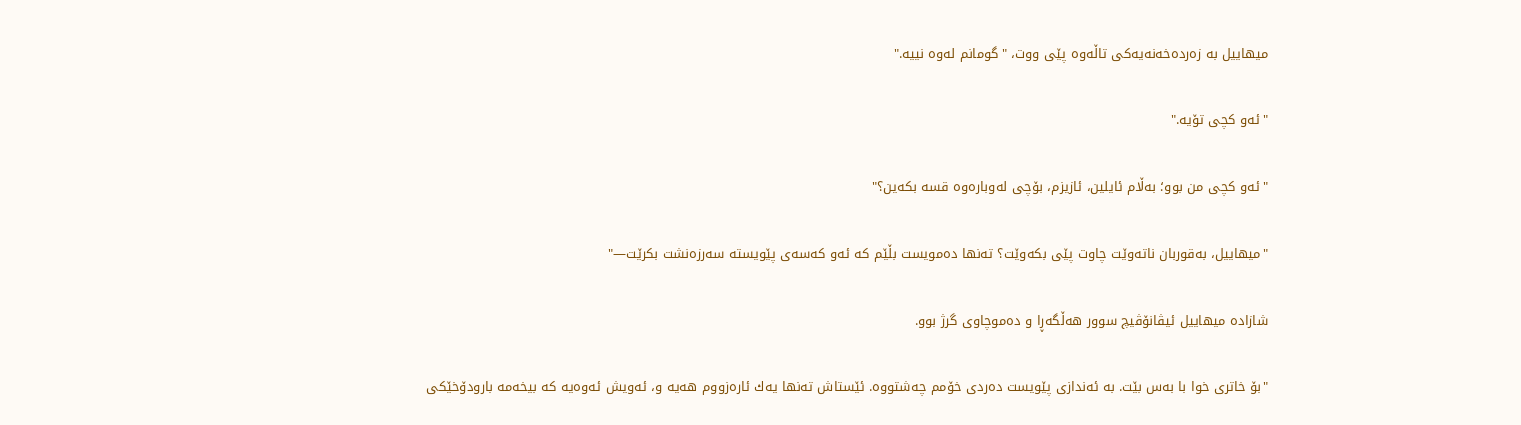میهاییل بە زەردەخەنەیەکی تاڵەوە پێی ووت، "گومانم لەوە نییە."

"ئەو کچی تۆیە."

"ئەو کچی من بوو؛ بەڵام ئایلین، ئازیزم، بۆچی لەوبارەوە قسە بکەین؟"

"میهاییل، بەقوربان ناتەوێت چاوت پێی بکەوێت؟ تەنها دەمویست بڵێم کە ئەو کەسەی پێویستە سەرزەنشت بکرێت—"

شازادە میهاییل ئیڤانۆڤیچ سوور هەڵگەڕا و دەموچاوی گرژ بوو.

"بۆ خاتری خوا با بەس بێت. بە ئەندازی پێویست دەردی خۆمم چەشتووە. ئێستاش تەنها یەك ئارەزووم هەیە و، ئەویش ئەوەیە کە بیخەمە بارودۆخێکی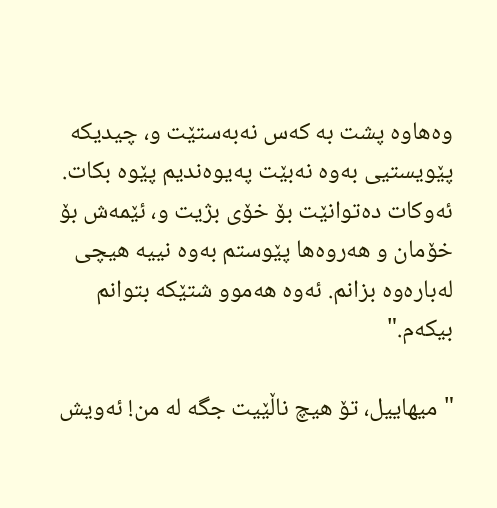وەهاوە پشت بە کەس نەبەستێت و، چیدیکە پێویستیی بەوە نەبێت پەیوەندیم پێوە بکات. ئەوکات دەتوانێت بۆ خۆی بژیت و، ئێمەش بۆ خۆمان و هەروەها پێوستم بەوە نییە هیچی لەبارەوە بزانم. ئەوە هەموو شتێکە بتوانم بیکەم."

"میهاییل، تۆ هیچ ناڵێیت جگە لە من! ئەویش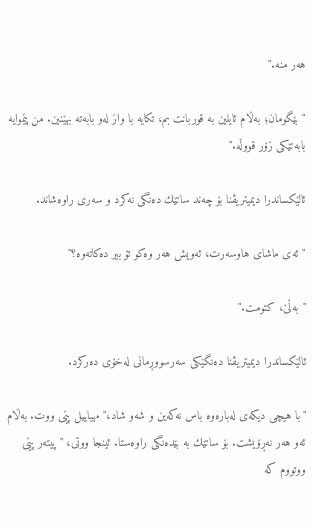هەر منە."

"بێگومان؛ بەڵام ئایلین بە قوربانت بم، تکایە با واز لەو بابەتە بهێنین. من پێموایە بابەتێکی زۆر قووڵە."

ئالێکساندرا دیمیتریڤنا بۆ چەند ساتێك دەنگی نەکرد و سەری راوەشاند.

"ئەی ماشای هاوسەرت، ئەویش هەر وەکو تۆ بیر دەکاتەوە؟"

"بەڵێ، کتومت."

ئالێکساندرا دیمیتریڤنا دەنگێکی سەرسووڕمانی لەخۆی دەرکرد.

"با هیچی دیکەی لەبارەوە باس نەکەین و شەو شاد،" مهیاییل پێی ووت. بەڵام ئەو هەر نەڕۆیشت. بۆ ساتێك بە بێدەنگی راوەستا. ئینجا ووتی، "پیتەر پێی ووتووم کە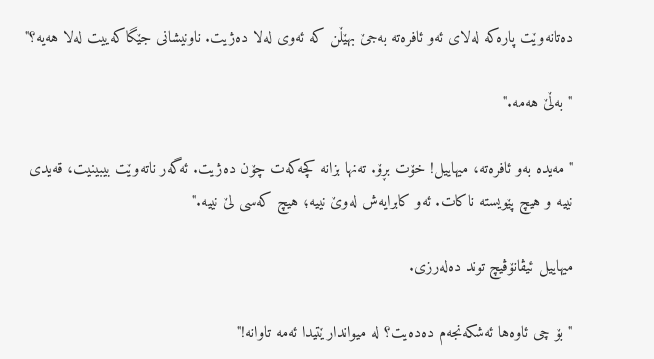دەتانەوێت پارەکە لەلای ئەو ئافرەتە بەجێ بهێڵن کە ئەوی لەلا دەژیت. ناونیشانی جێگاکەییت لەلا هەیە؟"

"بەڵێ هەمە."

"مەیدە بەو ئافرەتە، میهاییل! خۆت بڕۆ. تەنها بزانە کچەکەت چۆن دەژیت. ئەگەر ناتەوێت بیبینیت، قەیدی نییە و هیچ پێویستە ناکات. ئەو کابرایەش لەوێ نییە؛ هیچ کەسی لێ نییە."

میهاییل ئیڤانۆڤیچ توند دەلەرزی.

"بۆ چی ئاوەها ئەشکەنجەم دەدەیت؟ لە میواندارێتیدا ئەمە تاوانە!"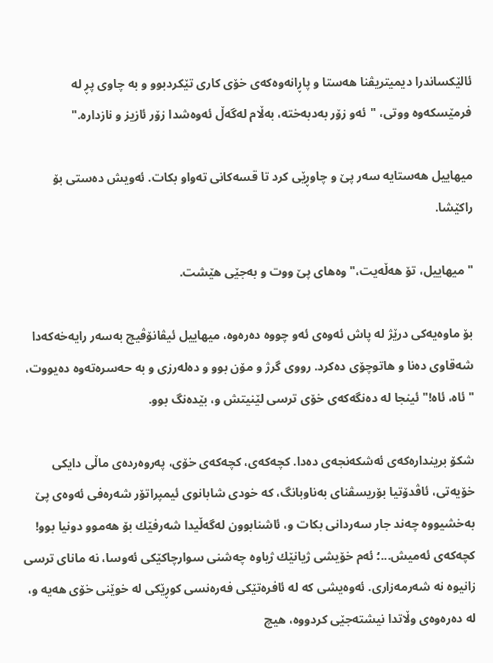ئالێکساندرا دیمیتریڤنا هەستا و پاڕانەوەکەی خۆی کاری تێکردبوو و بە چاوی پڕ لە فرمێسکەوە ووتی، "ئەو زۆر بەدبەختە، بەڵام لەگەڵ ئەوەشدا زۆر ئازیز و نازدارە."

میهاییل هەستایە سەر پێ و چاوڕێی کرد تا قسەکانی تەواو بکات. ئەویش دەستی بۆ راکێشا.

"میهاییل، تۆ هەڵەیت،" وەهای پێ ووت و بەجێی هێشت.

بۆ ماوەیەکی درێژ لە پاش ئەوەی ئەو چووە دەرەوە، میهاییل ئیڤانۆڤیچ بەسەر رایەخەکەدا شەقاوی دەنا و هاتوچۆی دەکرد. رووی گرژ و مۆن بوو و دەلەرزی و بە حەسرەتەوە دەیووت، "ئاه، ئاه!" ئینجا لە دەنگەکەی خۆی ترسی لێنیتش و، بێدەنگ بوو.

شکۆ بریندارەکەی ئەشکەنجەی دەدا. کچەکەی، کچەکەی خۆی، پەروەردەی ماڵی دایکی خۆیەتی، ئاڤدۆتیا بۆریسڤنای بەناوبانگ، کە خودی شابانوی ئیمپراتۆر شەرەفی ئەوەی پێ بەخشیووە چەند جار سەردانی بکات و، ئاشنابوون لەگەڵیدا شەرفێك بۆ هەموو دونیا بوو! کچەکەی ئەمیش...؛ ئەم خۆیشی ژیانێك ژیاوە چەشنی سوارچاکێکی ئەوسا، نە مانای ترسی زانیوە نە شەرمەزاری. ئەوەیشی کە لە ئافرەتێکی فەرەنسی کوڕێکی لە خوێنی خۆی هەیە و، لە دەرەوەی وڵاتدا نیشتەجێی کردووە، هیچ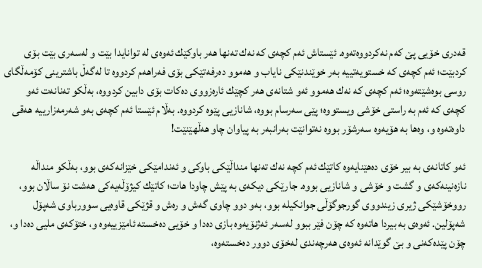قەدری خۆیی پێ کەم نەکردووەتەوە. ئێستاش ئەم کچەی کە نەك تەنها هەر باوکێك ئەوەی لە توانایدا بێت و لەسەری بێت بۆی کردبێت؛ ئەم کچەی کە خستویەتییە بەر خوێندنێکی نایاب و هەموو دەرفەتێکی بۆی فەراهەم کردووە تا لەگەڵ باشترینی کۆمەڵگای روسی بوەشێتەوە؛ ئەم کچەی کە نەك هەموو ئەو شتانەی هەر کچێك ئارەزووی دەکات بۆی دابین کردووە، بەڵکو تەنانەت ئەو کچەی کە ئەم بە راستی خۆشی ویستووە؛ پێی سەرسام بووە، شانازیی پێوە کردووە. بەڵام ئێستا ئەم کچەی بەو شەرمەزارییە هەقی داوەتەوە و، وەها بە هۆیەوە سەرشۆر بووە نەتوانێت بەرانبەر بە پیاوان چاو هەڵهێنێت!

ئەو کاتانەی بە بیر خۆی دەهێنایەوە کاتێك ئەم کچە نەك تەنها منداڵێکی باوکی و ئەندامێکی خێزانەکەی بوو، بەڵکو منداڵە نازەنینەکەی و گشت و خۆشی و شانازیی بووە. جارێکی دیکەی بە پێش چاودا هات؛ کاتێك کیژۆڵەیەکی هەشت نۆ ساڵان بوو، رووخۆشێکی ژیری زیندووی گورجوگۆڵی جوانکیلە بوو، بەو دوو چاوی گەش و رەش و قژێکی قاوەیی سوورباوی شەپۆل شەپۆلین. ئەوەی بە بیردا هاتەوە کە چۆن فێر ببوو لەسەر ئەژنۆیەوە بازی دەدا و خۆیی دەخستە ئامێزییەوە و، ختۆکەی ملیی دەدا و، چۆن پێدەکەنی و بێ گوێدانە ئەوەی هەرچەندی لەخۆی دوور دەخستەوە،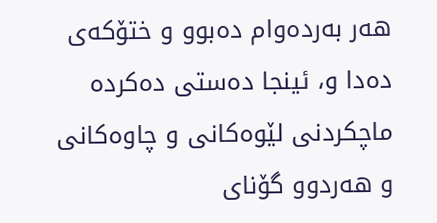هەر بەردەوام دەبوو و ختۆکەی دەدا و، ئینجا دەستی دەکردە ماچکردنی لێوەکانی و چاوەکانی و هەردوو گۆنای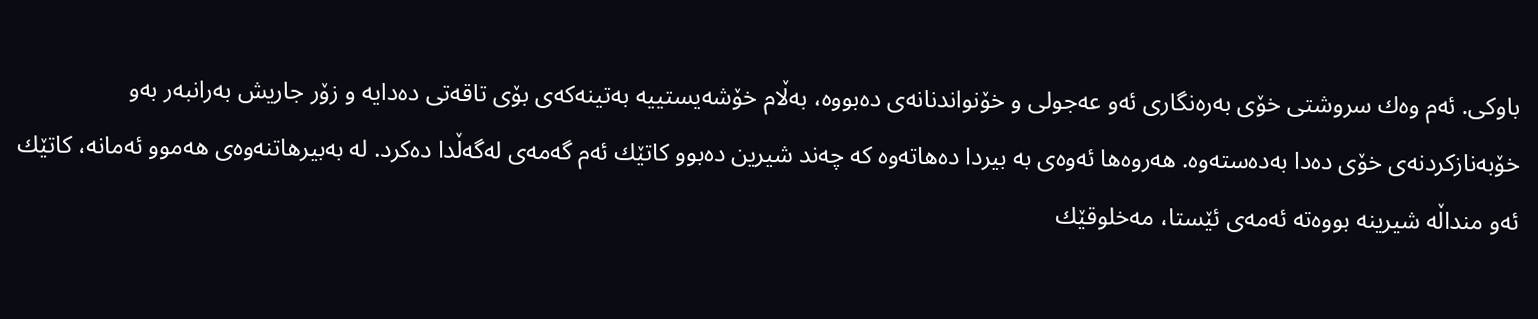باوکی. ئەم وەك سروشتی خۆی بەرەنگاری ئەو عەجولی و خۆنواندنانەی دەبووە، بەڵام خۆشەیستییە بەتینەکەی بۆی تاقەتی دەدایە و زۆر جاریش بەرانبەر بەو خۆبەنازکردنەی خۆی دەدا بەدەستەوە. هەروەها ئەوەی بە بیردا دەهاتەوە کە چەند شیرین دەبوو کاتێك ئەم گەمەی لەگەڵدا دەکرد. لە بەبیرهاتنەوەی هەموو ئەمانە، کاتێك ئەو منداڵە شیرینە بووەتە ئەمەی ئێستا، مەخلوقێك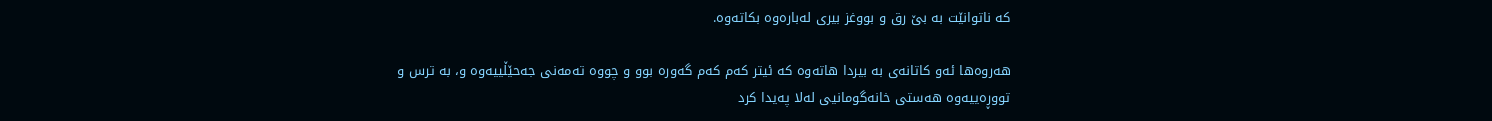کە ناتوانێت بە بێ رق و بووغز بیری لەبارەوە بکاتەوە.

هەروەها ئەو کاتانەی بە بیردا هاتەوە کە ئیتر کەم کەم گەورە بوو و چووە تەمەنی جەحێڵییەوە و، بە ترس و تووڕەییەوە هەستی خانەگومانیی لەلا پەیدا کرد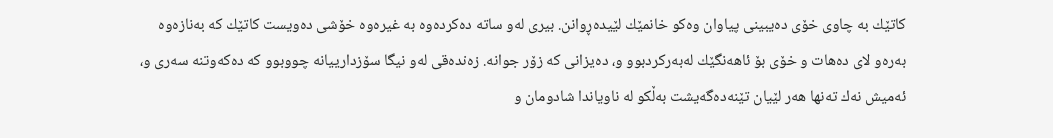کاتێك بە چاوی خۆی دەیبینی پیاوان وەکو خانمێك لێیدەڕوانن. بیری لەو ساتە دەکردەوە بە غیرەوە خۆشی دەویست کاتێك کە بەنازەوە بەرەو لای دەهات و خۆی بۆ ئاهەنگێك لەبەرکردبوو و، دەیزانی کە زۆر جوانە. زەندەقی لەو نیگا سۆزدارییانە چووبوو کە دەکەوتنە سەری و، ئەمیش نەك تەنها هەر لێیان تێنەدەگەیشت بەڵکو لە ناویاندا شادومان و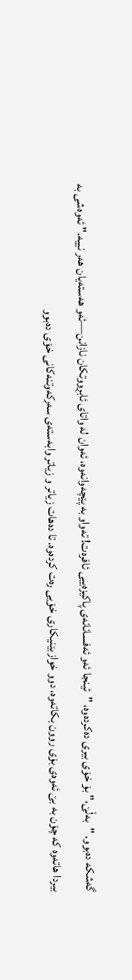گەشکە دەبوو. "بەڵێ،" بۆ خۆی بیری دەکردەوە، "ئینجا ئەو ئەفسانانەی پاکیزەییی ئافرەت! تەواو بە پێچەوانەوە، ئەوان لە واتای ئابڕووتکان نازانن—ئەو هەستەیان هەر نییە." ئەوەشی بە بیردا هاتەوە کە چۆن بە بێ ئەوەی بۆی روون بکاتەوە، دوو خوازبێنیکاری خۆیی رەت کردەوە. تا دەهات زیاتر و زیاتر وابەستەی سەرکەوتنەکانی خۆی دەبوو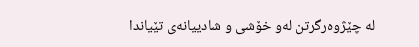لە چێژوەرگرتن لەو خۆشی و شادییانەی تێیاندا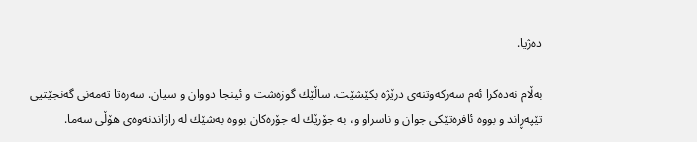دەژیا.

بەڵام نەدەکرا ئەم سەرکەوتنەی درێژە بکێشێت. ساڵێك گوزەشت و ئینجا دووان و سیان. سەرەتا تەمەنی گەنجێتیی تێپەڕاند و بووە ئافرەتێکی جوان و ناسراو و، بە جۆرێك لە جۆرەکان بووە بەشێك لە رازاندنەوەی هۆڵی سەما.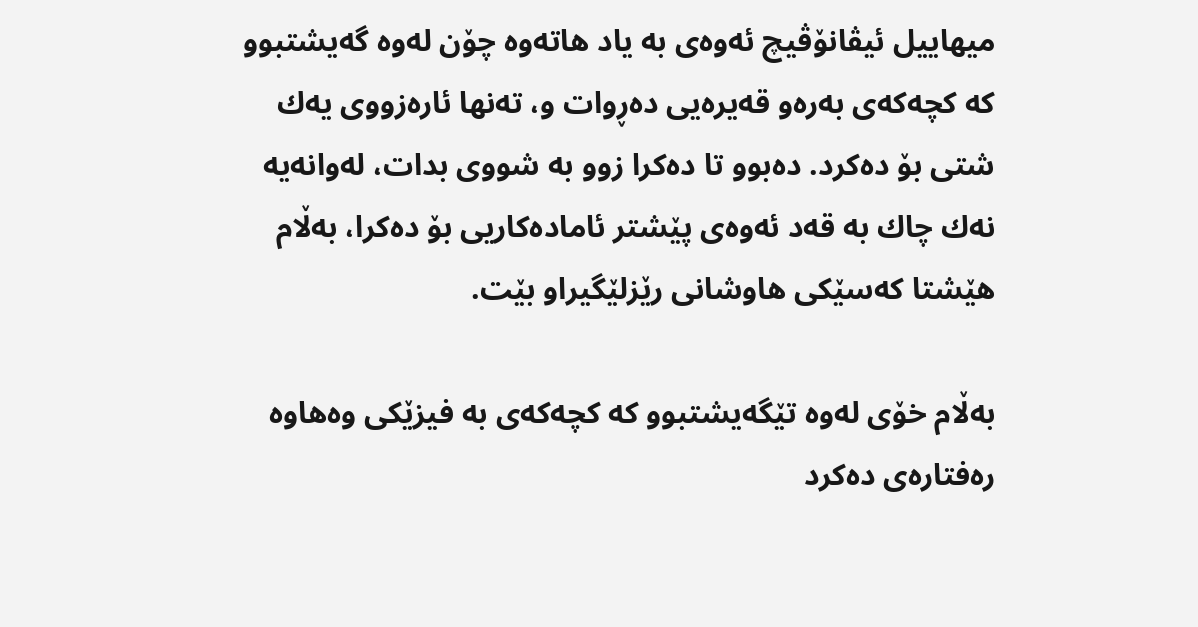میهاییل ئیڤانۆڤیچ ئەوەی بە یاد هاتەوە چۆن لەوە گەیشتبوو کە کچەکەی بەرەو قەیرەیی دەڕوات و، تەنها ئارەزووی یەك شتی بۆ دەکرد. دەبوو تا دەکرا زوو بە شووی بدات، لەوانەیە نەك چاك بە قەد ئەوەی پێشتر ئامادەکاریی بۆ دەکرا، بەڵام هێشتا کەسێكی هاوشانی رێزلێگیراو بێت.

بەڵام خۆی لەوە تێگەیشتبوو کە کچەکەی بە فیزێکی وەهاوە رەفتارەی دەکرد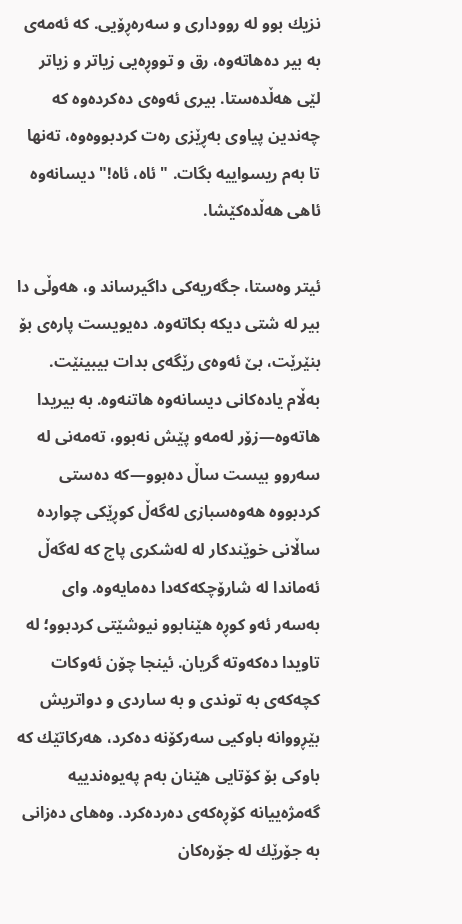نزیك بوو لە رووداری و سەرەڕۆیی. کە ئەمەی بە بیر دەهاتەوە، رق و تووڕەیی زیاتر و زیاتر لێی هەڵدەستا. بیری ئەوەی دەکردەوە کە چەندین پیاوی بەڕێزی رەت کردبووەوە، تەنها تا بەم ریسواییە بگات. "ئاه، ئاه!" دیسانەوە ئاهی هەڵدەکێشا.

ئیتر وەستا، جگەریەکی داگیرساند و، هەوڵی دا بیر لە شتی دیکە بکاتەوە. دەیویست پارەی بۆ بنێرێت، بێ ئەوەی رێگەی بدات بیبینێت. بەڵام یادەکانی دیسانەوە هاتنەوە. بە بیریدا هاتەوە—زۆر لەمەو پێش نەبوو، تەمەنی لە سەروو بیست ساڵ دەبوو—کە دەستی کردبووە هەوەسبازی لەگەڵ کوڕێکی چواردە ساڵانی خوێندکار لە لەشکری پاج کە لەگەڵ ئەماندا لە شارۆچکەکەدا دەمایەوە. وای بەسەر ئەو کوڕە هێنابوو نیوشێتی کردبوو؛ لە تاویدا دەکەوتە گریان. ئینجا چۆن ئەوکات کچەکەی بە توندی و بە ساردی و دواتریش بێڕووانە باوکیی سەرکۆنە دەکرد، هەرکاتێك کە باوکی بۆ کۆتایی هێنان بەم پەیوەندییە گەمژەییانە کۆڕەکەی دەردەکرد. وەهای دەزانی بە جۆرێك لە جۆرەکان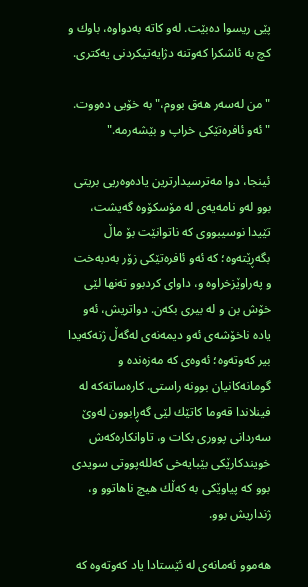پێی ریسوا دەبێت. لەو کاتە بەدواوە، باوك و کچ بە ئاشکرا کەوتنە دژایەتیکردنی یەکتری.

"من لەسەر هەق بووم،" بە خۆیی دەووت. "ئەو ئافرەتێکی خراپ و بێشەرمە."

ئینجا، دوا مەترسیدارترین یادەوەریی بریتی بوو لەو نامەیەی لە مۆسکۆوە گەیشت، تێیدا نوسیبووی کە ناتوانێت بۆ ماڵ بگەڕێتەوە؛ کە ئەو ئافرەتێکی زۆر بەدبەخت و پەراوێزخراوە و، داوای کردبوو تەنها لێی خۆش بن و لە بیری بکەن. دواتریش، ئەو یادە ناخۆشەی ئەو دیمەنەی لەگەڵ ژنەکەیدا بیر کەوتەوە؛ ئەوەی کە مەزەندە و گومانەکانیان بوونە راستی. کارەساتەکە لە فینلاندا قەوما کاتێك لێی گەڕابوون لەوێ سەردانی پووری بکات و، تاوانکارەکەش خویندکارێکی بێبایەخی کەللەپووتی سویدی بوو کە پیاوێکی بە کەڵك هیچ ناهاتوو و، ژنداریش بوو.

هەموو ئەمانەی لە ئێستادا یاد کەوتەوە کە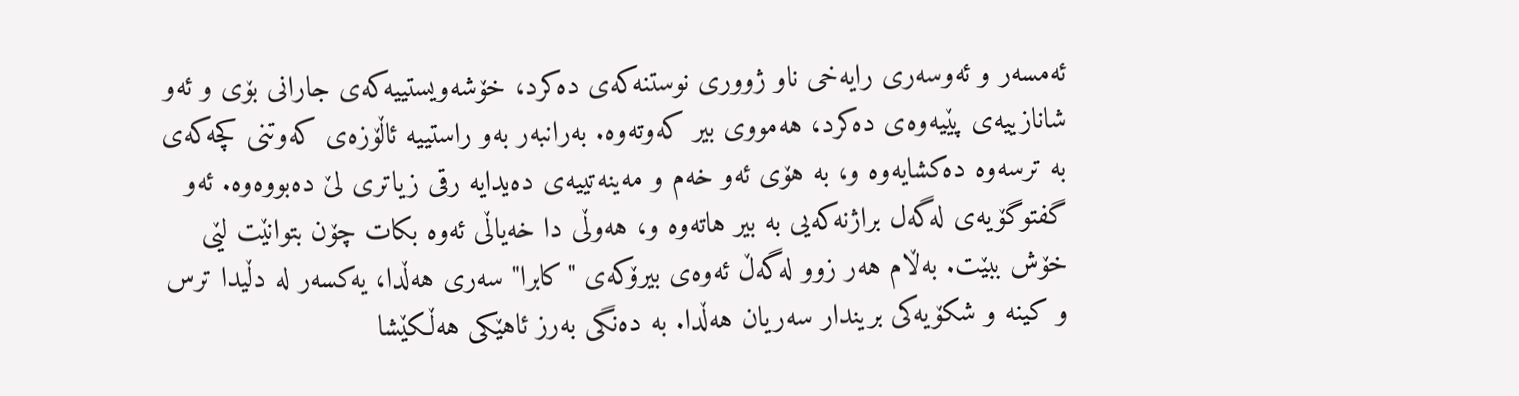ئەمسەر و ئەوسەری رایەخی ناو ژووری نوستنەکەی دەکرد، خۆشەویستییەکەی جارانی بۆی و ئەو شانازییەی پێیەوەی دەکرد، هەمووی بیر کەوتەوە. بەرانبەر بەو راستییە ئاڵۆزەی کەوتنی کچەکەی بە ترسەوە دەکشایەوە و، بە هۆی ئەو خەم و مەینەتییەی دەیدایە رقی زیاتری لێ دەبووەوە. ئەو گفتوگۆیەی لەگەل براژنەکەیی بە بیر هاتەوە و، هەوڵی دا خەیاڵی ئەوە بکات چۆن بتوانێت لێی خۆش ببێت. بەڵام هەر زوو لەگەڵ ئەوەی بیرۆکەی "کابرا" سەری هەڵدا، یەکسەر لە دڵیدا ترس و کینە و شکۆیەکی بریندار سەریان هەڵدا. بە دەنگی بەرز ئاهێکی هەڵکێشا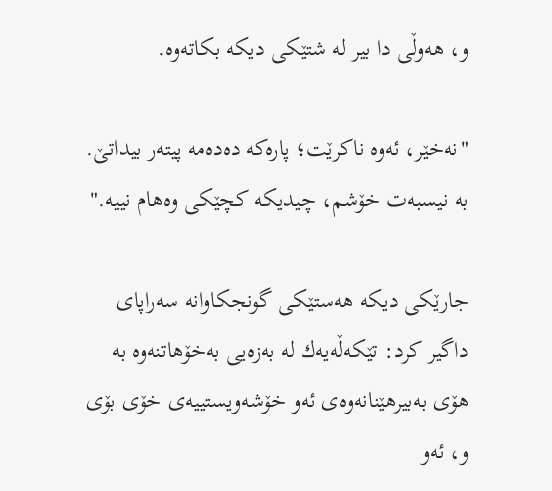و، هەوڵی دا بیر لە شتێکی دیکە بکاتەوە.

"نەخێر، ئەوە ناکرێت؛ پارەکە دەدەمە پیتەر بیداتێ. بە نیسبەت خۆشم، چیدیکە کچێکی وەهام نییە."

جارێکی دیکە هەستێکی گونجکاوانە سەراپای داگیر کرد: تێکەڵەیەك لە بەزەیی بەخۆهاتنەوە بە هۆی بەبیرهێنانەوەی ئەو خۆشەویستییەی خۆی بۆی و، ئەو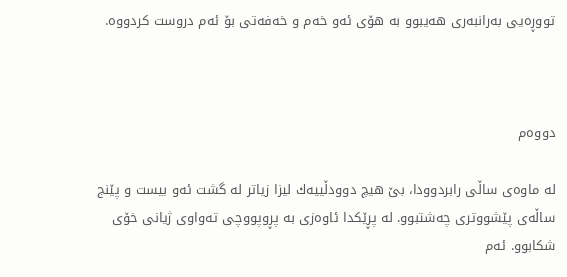تووڕەیی بەرانبەری هەیبوو بە هۆی ئەو خەم و خەفەتی بۆ ئەم دروست کردووە.



دووەم

لە ماوەی ساڵی رابردوودا، بێ هیچ دوودڵییەك لیزا زیاتر لە گشت ئەو بیست و پێنج ساڵەی پێشووتری چەشتبوو. لە پڕێکدا ئاوەزی بە پڕوپووچی تەواوی ژیانی خۆی شکابوو. ئەم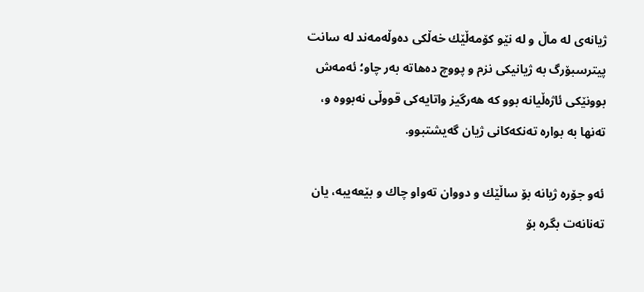ژیانەی لە ماڵ و لە نێو کۆمەڵێك خەڵکی دەوڵەمەند لە سانت پیترسبۆرگ بە ژیانیکی نزم و پووچ دەهاتە بەر چاو؛ ئەمەش بوونێکی ئاژەڵیانە بوو کە هەرگیز واتایەکی قووڵی نەبووە و، تەنها بە بوارە تەنکەکانی ژیان گەیشتبوو.

ئەو جۆرە ژیانە بۆ ساڵێك و دووان تەواو چاك و بێعەیبە، یان تەنانەت بگرە بۆ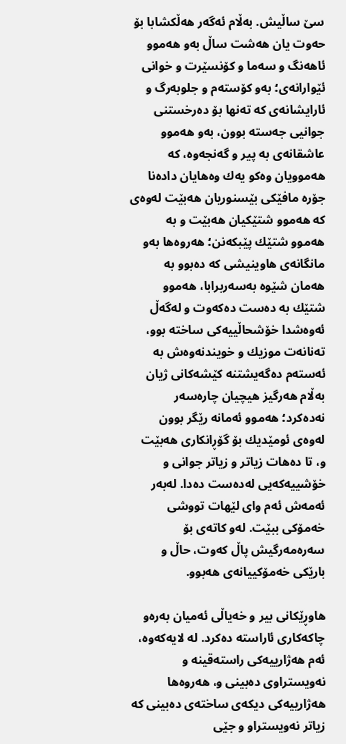سێ ساڵیش. بەڵام ئەگەر هەڵکشابا بۆ حەوت یان هەشت ساڵ بەو هەموو ئاهەنگ و سەما و کۆنسێرت و خوانی ئێوارانەی؛ بەو کۆستەم و جلوبەرگ و ئارایشانەی کە تەنها بۆ دەرخستنی جوانیی جەستە بوون، بەو هەموو عاشقانەی بە پیر و گەنجەوە، کە هەموویان وەکو یەك وەهایان دادەنا جۆرە مافێکی بێسنوریان هەبێت لەوەی کە هەموو شتێکیان هەبێت و بە هەموو شتێك پێبکەنن؛ هەروەها بەو مانگانەی هاوینیشی کە دەبوو بە هەمان شێوە بەسەربرابا، هەموو شتێك بە دەست دەکەوت و لەگەڵ ئەوەشدا خۆشحاڵییەکی ساختە بوو، تەنانەت موزیك و خویندنەوەش بە ئەستەم دەگەیشتنە کێشەکانی ژیان بەڵام هەرگیز هیچیان چارەسەر نەدەکرد؛ هەموو ئەمانە رێگر بوون لەوەی ئومێدیك بۆ گۆڕانکاری هەبێت و، تا دەهات زیاتر و زیاتر جوانی و خۆشییەکەیی لەدەست دەدا. لەبەر ئەمەش ئەم وای لێهات تووشی خەمۆکی ببێت. لەو کاتەی بۆ سەرەمەرگیش پاڵ کەوت، حاڵ و بارێکی خەمۆکییانەی هەبوو.

هاوڕێکانی بیر و خەیاڵی ئەمیان بەرەو چاکەکاری ئاراستە دەکرد. لە لایەکەوە، ئەم هەژارییەکی راستەقینە و نەویستراوی دەبینی و، هەروەها هەژارییەکی دیکەی ساختەی دەبینی کە زیاتر نەویستراو و جێی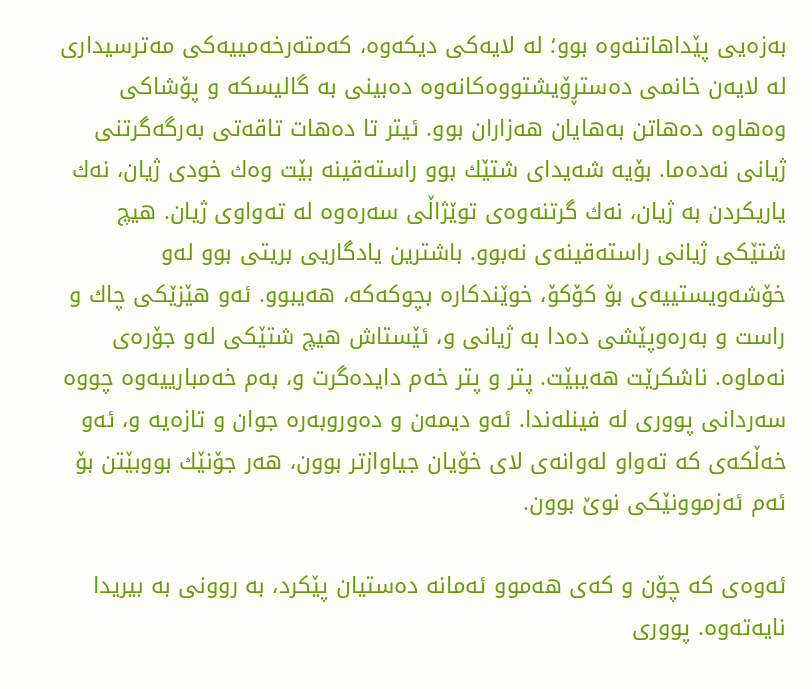بەزەیی پێداهاتنەوە بوو؛ لە لایەکی دیکەوە، کەمتەرخەمییەکی مەترسیداری لە لایەن خانمی دەستڕۆیشتووەکانەوە دەبینی بە گالیسکە و پۆشاکی وەهاوە دەهاتن بەهایان هەزاران بوو. ئیتر تا دەهات تاقەتی بەرگەگرتنی ژیانی نەدەما. بۆیە شەیدای شتێك بوو راستەقینە بێت وەك خودی ژیان، نەك یاریکردن بە ژیان، نەك گرتنەوەی توێژاڵی سەرەوە لە تەواوی ژیان. هیچ شتێکی ژیانی راستەقینەی نەبوو. باشترین یادگاریی بریتی بوو لەو خۆشەویستییەی بۆ کۆکۆ، خوێندکارە بچوکەکە، هەیبوو. ئەو هێزێکی چاك و راست و بەرەوپێشی دەدا بە ژیانی و، ئێستاش هیچ شتێکی لەو جۆرەی نەماوە. ناشکرێت هەیبێت. پتر و پتر خەم دایدەگرت و، بەم خەمبارییەوە چووە سەردانی پووری لە فینلەندا. ئەو دیمەن و دەوروبەرە جوان و تازەیە و، ئەو خەڵکەی کە تەواو لەوانەی لای خۆیان جیاوازتر بوون، هەر جۆنێك بووبێتن بۆ ئەم ئەزموونێکی نوێ بوون.

ئەوەی کە چۆن و کەی هەموو ئەمانە دەستیان پێکرد، بە روونی بە بیریدا نایەتەوە. پووری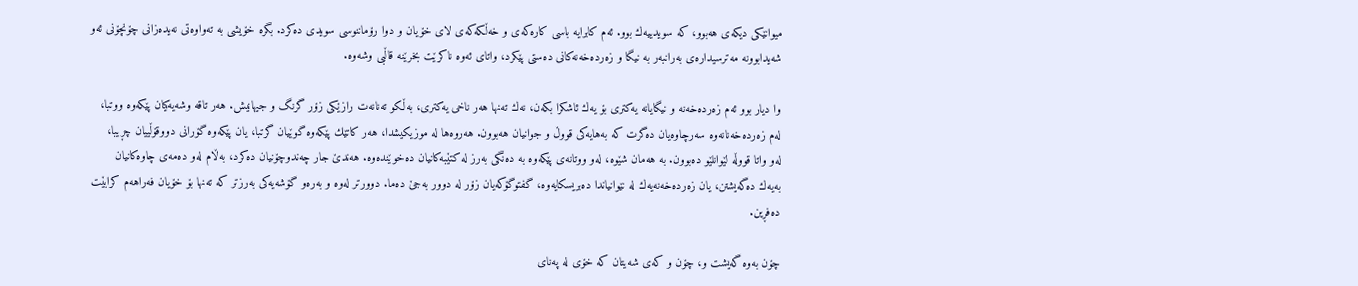میوانێکی دیکەی هەبوو، کە سویدییەك بوو. ئەم کابرایە باسی کارەکەی و خەڵکەکەی لای خۆیان و دوا رۆماننوسی سویدی دەکرد. بگرە خۆیشی بە تەواوەتی نەیدەزانی چۆنچۆنی ئەو شەیدابوونە مەترسیدارەی بەرانبەر بە نیگا و زەردەخەنەکانی دەستی پێکرد، واتای ئەوە ناکرێت بخرێنە قاڵبی وشەوە.

وا دیار بوو ئەم زەردەخەنە و نیگایانە یەکتری بۆ یەك ئاشکرا بکەن، نەك تەنها هەر ناخی یەکتری، بەڵکو تەنانەت رازێکی زۆر گرنگ و جیهانیش. هەر تاقە وشەیەکیان پێکەوە ووتبا، لەم زەردەخەنانەوە سەرچاوەیان دەگرت کە بەهایەکی قووڵ و جوانیان هەبوون. هەروەها لە موزیکیشدا، هەر کاتێك پێکەوە گوێیان گرتبا، یان پێکەوە گۆرانی دووقۆڵییان چڕیبا، لەو واتا قووڵە لێوانلێو دەبوون. بە هەمان شێوە، لەو ووتانەی پێکەوە بە دەنگی بەرز لە کتێبەکانیان دەخوێندەوە. هەندێ جار چەندوچۆنیان دەکرد، بەڵام لەو دەمەی چاوەکانیان بەیەك دەگەیشتن، یان زەردەخەنەیەك لە نێوانیاندا دەبریسکایەوە، گفتوگۆکەیان زۆر لە دوور بەجێ دەما. دوورتر لەوە و بەرەو گۆشەیەکی بەرزتر کە تەنها بۆ خۆیان فەراهەم کرابێت دەفڕین.

چۆن بەوە گەیشت و، چۆن و کەی شەیتان کە خۆی لە پەنای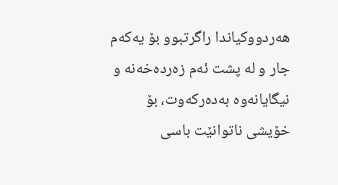هەردووکیاندا راگرتبوو بۆ یەکەم جار و لە پشت ئەم زەردەخەنە و نیگایانەوە بەدەرکەوت، بۆ خۆیشی ناتوانێت باسی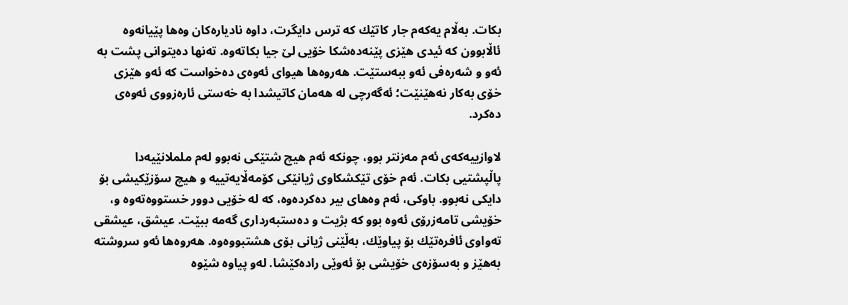بکات. بەڵام یەکەم جار کاتێك کە ترس دایگرت، داوە نادیارەکان وەها پێیانەوە ئاڵابوون کە ئیدی هێزی پێنەدەشکا خۆیی لێ جیا بکاتەوە. تەنها دەیتوانی پشت بە ئەو و شەرەفی ئەو ببەستێت. هەروەها هیوای ئەوەی دەخواست کە ئەو هێزی خۆی بەکار نەهێنێت؛ ئەگەرچی لە هەمان کاتیشدا بە خەستی ئارەزووی ئەوەی دەکرد.

لاوازییەکەی ئەم مەزنتر بوو، چونکە ئەم هیچ شتێکی نەبوو لەم ململانێیەدا پاڵپشتیی بکات. ئەم خۆی تێکشکاوی ژیانێکی کۆمەڵایەتییە و هیچ سۆزێکیشی بۆ دایکی نەبوو. باوکی، ئەم وەهای بیر دەکردەوە، کە لە خۆیی دوور خستووەتەوە و، خۆیشی تامەزرۆی ئەوە بوو کە بژیت و دەستبەرداری گەمە ببێت. عیشق، عیشقی تەواوی ئافرەتێك بۆ پیاوێك، بەڵێنی ژیانی بۆی هشتبووەوە. هەروەها ئەو سروشتە بەهێز و بەسۆزەی خۆیشی بۆ ئەوێی رادەکێشا. لەو پیاوە شێوە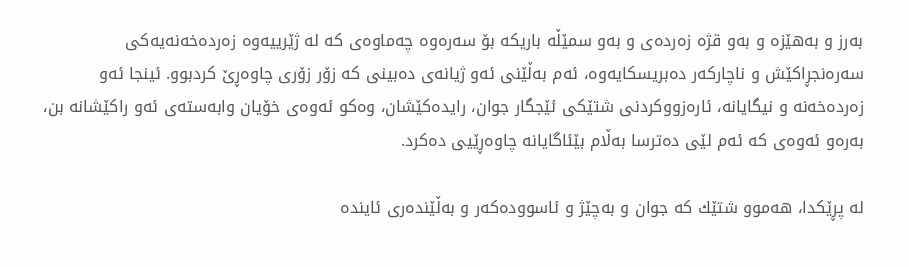بەرز و بەهێزە و بەو قژە زەردەی و بەو سمێڵە باریکە بۆ سەرەوە چەماوەی کە لە ژێرییەوە زەردەخەنەیەکی سەرەنجڕاکێش و ناچارکەر دەبریسکایەوە، ئەم بەڵێنی ئەو ژیانەی دەبینی کە زۆر زۆری چاوەڕێ کردبوو. ئینجا ئەو زەردەخەنە و نیگایانە، ئارەزووکردنی شتێکی ئێجگار جوان، رایدەکێشان، وەکو ئەوەی خۆیان وابەستەی ئەو راکێشانە بن، بەرەو ئەوەی کە ئەم لێی دەترسا بەڵام بێئاگایانە چاوەڕێیی دەکرد.

لە پڕێکدا، هەموو شتێك کە جوان و بەچێژ و ئاسوودەکەر و بەڵێندەری ئایندە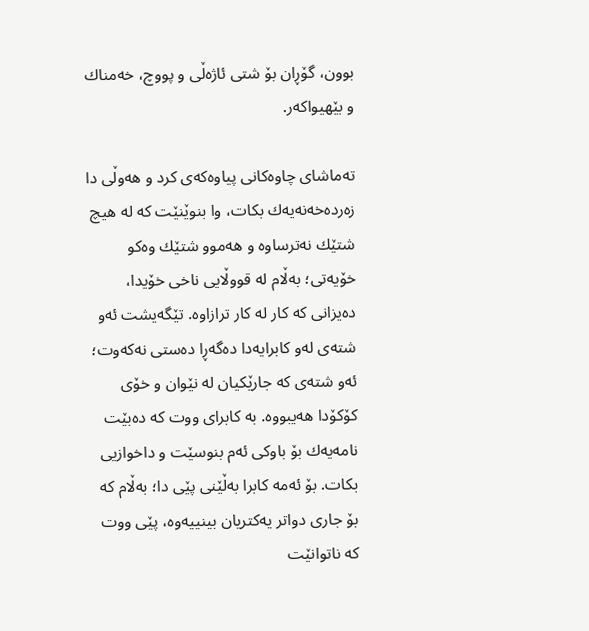بوون، گۆڕان بۆ شتی ئاژەڵی و پووچ، خەمناك و بێهیواکەر.

تەماشای چاوەکانی پیاوەکەی کرد و هەوڵی دا زەردەخەنەیەك بکات، وا بنوێنێت کە لە هیچ شتێك نەترساوە و هەموو شتێك وەکو خۆیەتی؛ بەڵام لە قووڵایی ناخی خۆیدا، دەیزانی کە کار لە کار ترازاوە. تێگەیشت ئەو شتەی لەو کابرایەدا دەگەڕا دەستی نەکەوت؛ ئەو شتەی کە جارێکیان لە نێوان و خۆی کۆکۆدا هەیبووە. بە کابرای ووت کە دەبێت نامەیەك بۆ باوکی ئەم بنوسێت و داخوازیی بکات. بۆ ئەمە کابرا بەڵێنی پێی دا؛ بەڵام کە بۆ جاری دواتر یەکتریان بینییەوە، پێی ووت کە ناتوانێت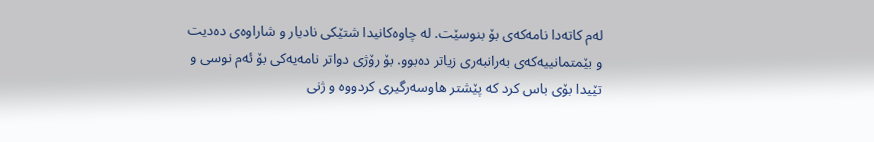لەم کاتەدا نامەکەی بۆ بنوسێت. لە چاوەکانیدا شتێکی نادیار و شاراوەی دەدیت و بێمتمانییەکەی بەرانبەری زیاتر دەبوو. بۆ رۆژی دواتر نامەیەکی بۆ ئەم نوسی و تێیدا بۆی باس کرد کە پێشتر هاوسەرگیری کردووە و ژنی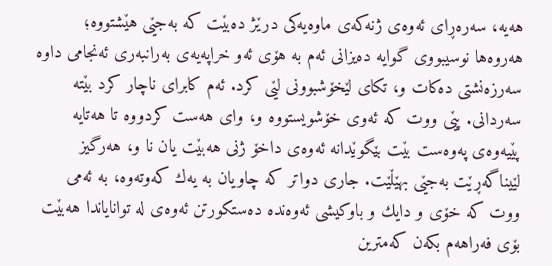هەیە، سەرەڕای ئەوەی ژنەکەی ماوەیەکی درێژ دەبێت کە بەجێی هێشتووە؛ هەروەها نوسیبووی گوایە دەیزانی ئەم بە هۆی ئەو خراپەیەی بەرانبەری ئەنجامی داوە سەرزەنشتی دەکات و، تکای لێخۆشبوونی لێی کرد. ئەم کابرای ناچار کرد بێتە سەردانی. پێی ووت کە ئەوی خۆشویستووە و، وای هەست کردووە تا هەتایە پێیەوەی پەوەست بێت بێگوێدانە ئەوەی داخۆ ژنی هەبێت یان نا و، هەرگیز لێیناگەڕێت بەجێی بهێڵێت. جاری دواتر کە چاویان بە یەك کەوتەوە، بە ئەمی ووت کە خۆی و دایك و باوکیشی ئەوەندە دەستکورتن ئەوەی لە توانایاندا هەبێت بۆی فەراهەم بکەن کەمترین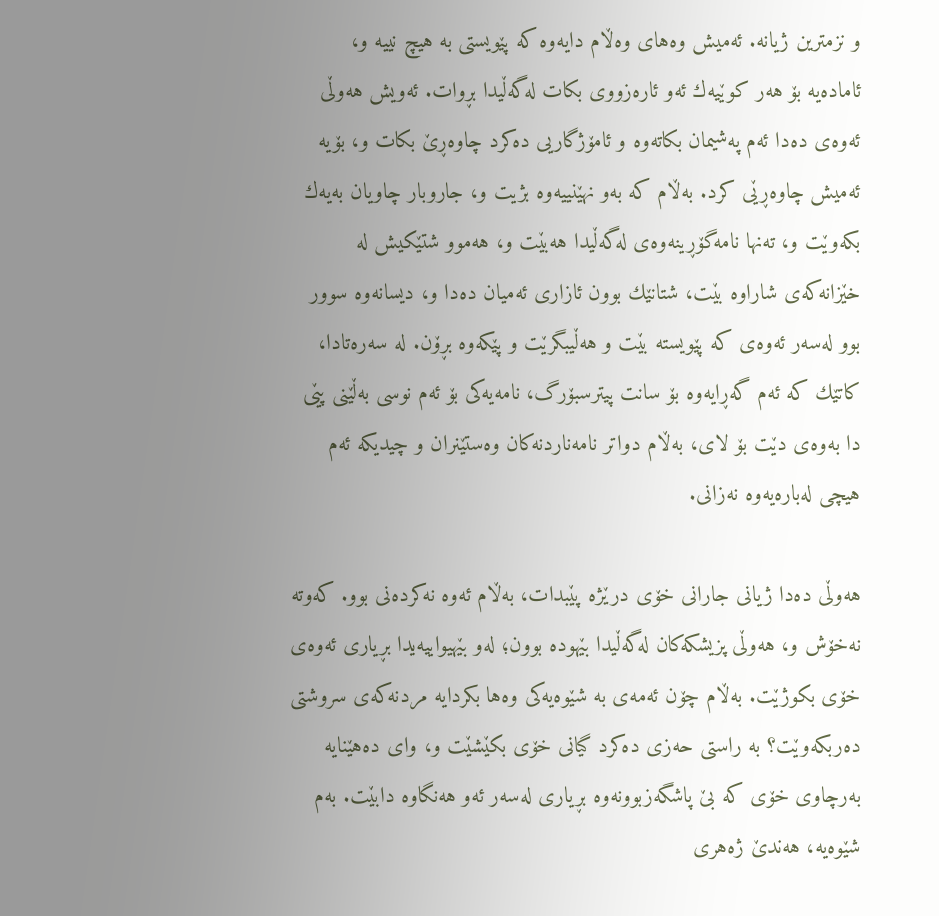و نزمترین ژیانە. ئەمیش وەهای وەڵام دایەوە کە پێویستی بە هیچ نییە و، ئامادەیە بۆ هەر کوێیەك ئەو ئارەزووی بکات لەگەڵیدا بڕوات. ئەویش هەوڵی ئەوەی دەدا ئەم پەشیمان بکاتەوە و ئامۆژگاریی دەکرد چاوەڕێ بکات و، بۆیە ئەمیش چاوەڕێی کرد. بەڵام کە بەو نهێنییەوە بژیت و، جاروبار چاویان بەیەك بکەوێت و، تەنها نامەگۆڕینەوەی لەگەڵیدا هەبێت و، هەموو شتێکیش لە خێزانەکەی شاراوە بێت، شتانێك بوون ئازاری ئەمیان دەدا و، دیسانەوە سوور بوو لەسەر ئەوەی کە پێویستە بێت و هەڵیبگرێت و پێکەوە بڕۆن. لە سەرەتادا، کاتێك کە ئەم گەڕایەوە بۆ سانت پیترسبۆرگ، نامەیەکی بۆ ئەم نوسی بەڵێنی پێی دا بەوەی دێت بۆ لای، بەڵام دواتر نامەناردنەکان وەستێنران و چیدیکە ئەم هیچی لەبارەیەوە نەزانی.

هەوڵی دەدا ژیانی جارانی خۆی درێژە پێبدات، بەڵام ئەوە نەکردەنی بوو. کەوتە نەخۆش و، هەوڵی پزیشکەکان لەگەڵیدا بێهودە بوون؛ لەو بێهیواییەیدا بڕیاری ئەوەی خۆی بکوژێت. بەڵام چۆن ئەمەی بە شێوەیەکی وەها بکردایە مردنەکەی سروشتی دەربکەوێت؟ بە راستی حەزی دەکرد گیانی خۆی بکێشێت و، وای دەهێنایە بەرچاوی خۆی کە بێ پاشگەزبوونەوە بڕیاری لەسەر ئەو هەنگاوە دابێت. بەم شێوەیە، هەندێ ژەهری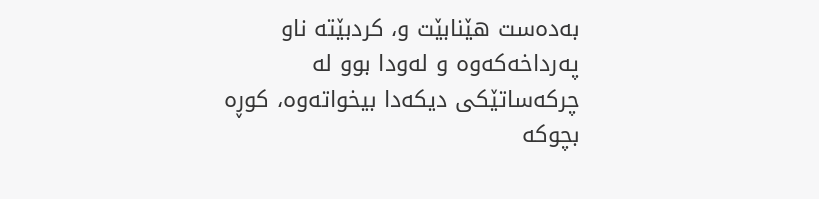بەدەست هێنابێت و، کردبێتە ناو پەرداخەکەوە و لەودا بوو لە چرکەساتێکی دیکەدا بیخواتەوە، کوڕە بچوکە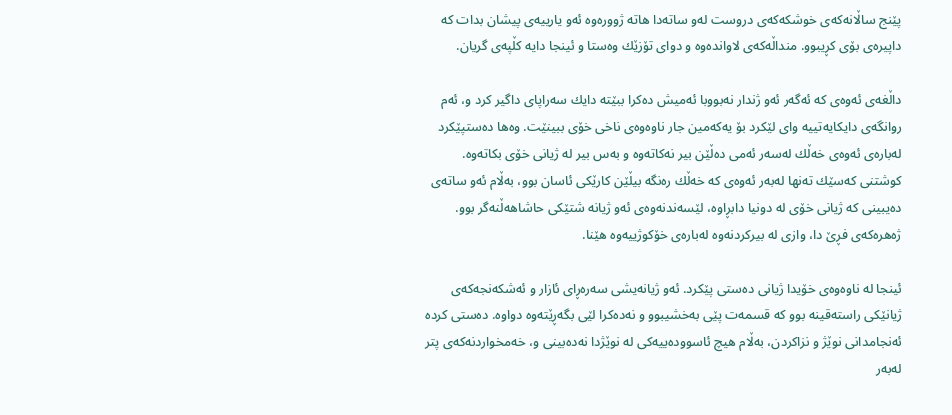پێنج ساڵانەکەی خوشکەکەی دروست لەو ساتەدا هاتە ژوورەوە ئەو یارییەی پیشان بدات کە داپیرەی بۆی کڕیبوو. منداڵەکەی لاواندەوە و دوای تۆزێك وەستا و ئینجا دایە کڵپەی گریان.

داڵغەی ئەوەی کە ئەگەر ئەو ژندار نەبووبا ئەمیش دەکرا ببێتە دایك سەراپای داگیر کرد و، ئەم روانگەی دایکایەتییە وای لێکرد بۆ یەکەمین جار ناوەوەی ناخی خۆی ببینێت. وەها دەستپێکرد لەبارەی ئەوەی خەڵك لەسەر ئەمی دەڵێن بیر نەکاتەوە و بەس بیر لە ژیانی خۆی بکاتەوە. کوشتنی کەسێك تەنها لەبەر ئەوەی کە خەڵك رەنگە بیڵێن کارێکی ئاسان بوو، بەڵام ئەو ساتەی دەیبینی کە ژیانی خۆی لە دونیا دابڕاوە، لێسەندنەوەی ئەو ژیانە شتێکی حاشاهەڵنەگر بوو. ژەهرەکەی فڕێ دا، وازی لە بیرکردنەوە لەبارەی خۆکوژییەوە هێنا.

ئینجا لە ناوەوەی خۆیدا ژیانی دەستی پێکرد. ئەو ژیانەیشی سەرەڕای ئازار و ئەشکەنجەکەی ژیانێکی راستەقینە بوو کە قسمەت پێی بەخشیبوو و نەدەکرا لێی بگەڕێتەوە دواوە. دەستی کردە ئەنجامدانی نوێژ و نزاکردن، بەڵام هیچ ئاسوودەییەکی لە نوێژدا نەدەبینی و، خەمخواردنەکەی پتر لەبەر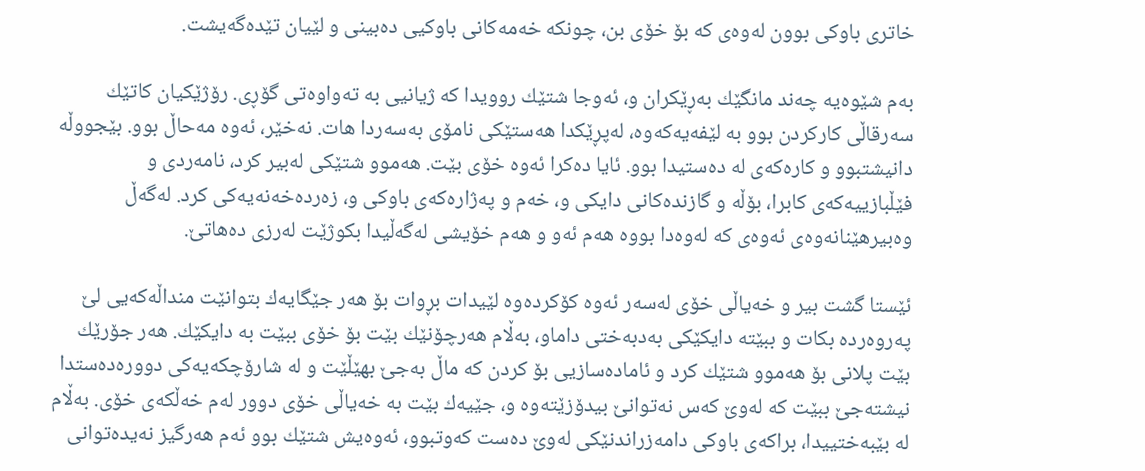خاتری باوکی بوون لەوەی کە بۆ خۆی بن، چونکە خەمەكانی باوکیی دەبینی و لێیان تێدەگەیشت.

بەم شێوەیە چەند مانگێك بەڕێکران و، ئەوجا شتێك روویدا کە ژیانیی بە تەواوەتی گۆڕی. رۆژێکیان کاتێك سەرقاڵی کارکردن بوو بە لێفەیەکەوە، لەپڕێکدا هەستێکی نامۆی بەسەردا هات. نەخێر، ئەوە مەحاڵ بوو. بێجووڵە دانیشتبوو و کارەکەی لە دەستیدا بوو. ئایا دەکرا ئەوە خۆی بێت. هەموو شتێكی لەبیر کرد، نامەردی و فێڵبازییەکەی کابرا، بۆڵە و گازندەکانی دایکی و، خەم و پەژارەکەی باوکی و، زەردەخەنەیەکی کرد. لەگەڵ وەبیرهێنانەوەی ئەوەی کە لەوەدا بووە هەم ئەو و هەم خۆیشی لەگەڵیدا بکوژێت لەرزی دەهاتێ.

ئێستا گشت بیر و خەیاڵی خۆی لەسەر ئەوە کۆکردەوە لێیدات بڕوات بۆ هەر جێگایەك بتوانێت منداڵەکەیی لێ پەروەردە بکات و ببێتە دایکێکی بەدبەختی داماو، بەڵام هەرچۆنێك بێت بۆ خۆی ببێت بە دایکێك. هەر جۆرێك بێت پلانی بۆ هەموو شتێك کرد و ئامادەسازیی بۆ کردن کە ماڵ بەجێ بهێڵێت و لە شارۆچکەیەکی دوورەدەستدا نیشتەجێ ببێت کە لەوێ کەس نەتوانێ بیدۆزێتەوە و، جێیەك بێت بە خەیاڵی خۆی دوور لەم خەڵکەی خۆی. بەڵام لە بێبەختییدا، براکەی باوکی دامەزراندنێکی لەوێ دەست کەوتبوو، ئەوەیش شتێك بوو ئەم هەرگیز نەیدەتوانی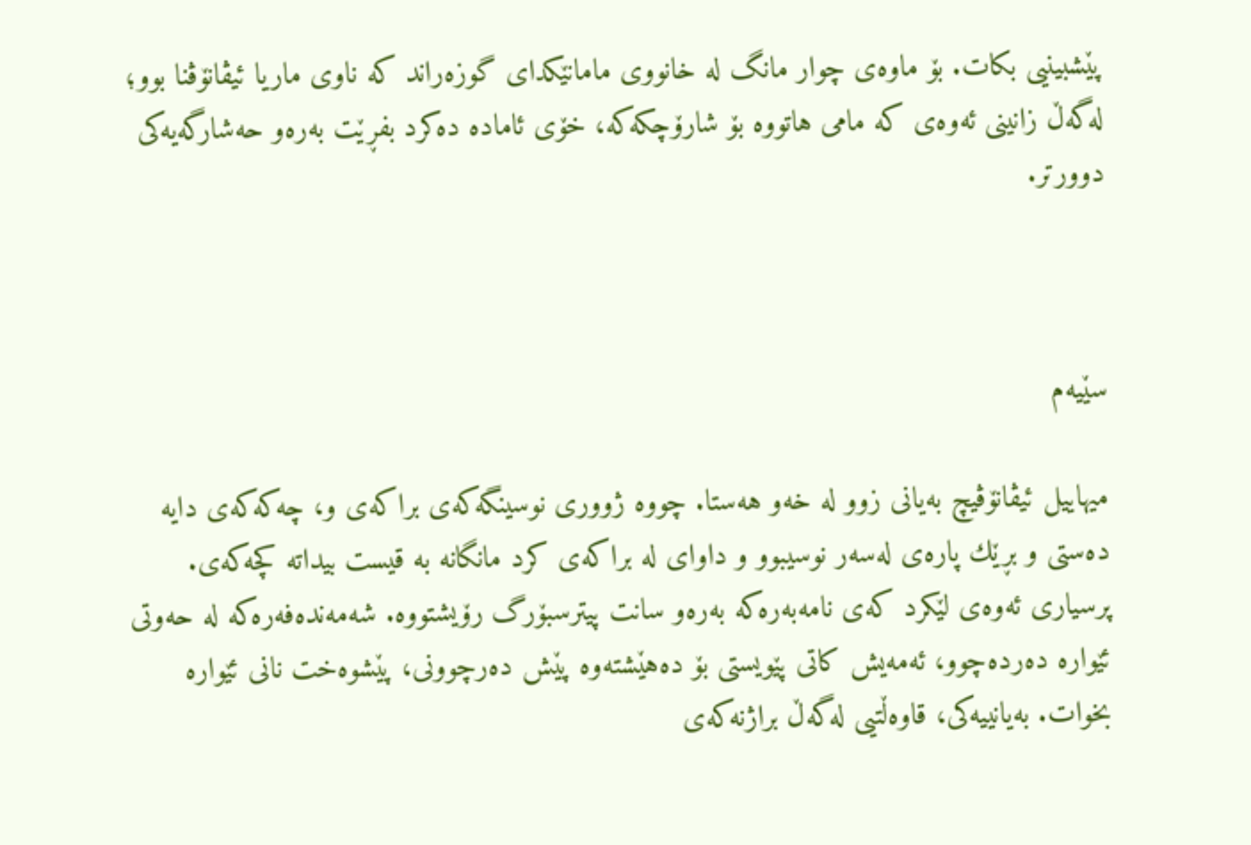پێشبینیی بکات. بۆ ماوەی چوار مانگ لە خانووی مامانێکدای گوزەراند کە ناوی ماریا ئیڤانۆڤنا بوو؛ لەگەڵ زانینی ئەوەی کە مامی هاتووە بۆ شارۆچکەکە، خۆی ئامادە دەکرد بفڕێت بەرەو حەشارگەیەکی دوورتر.



سێیەم

میهاییل ئیڤانۆڤیچ بەیانی زوو لە خەو هەستا. چووە ژووری نوسینگەکەی براکەی و، چەکەکەی دایە دەستی و بڕێك پارەی لەسەر نوسیبوو و داوای لە براکەی کرد مانگانە بە قیست بیداتە کچەکەی. پرسیاری ئەوەی لێکرد کەی نامەبەرەکە بەرەو سانت پیترسبۆرگ رۆیشتووە. شەمەندەفەرەکە لە حەوتی ئێوارە دەردەچوو، ئەمەیش کاتی پێویستی بۆ دەهێشتەوە پێش دەرچوونی، پێشوەخت نانی ئێوارە بخوات. بەیانییەکی، قاوەڵتیی لەگەڵ براژنەکەی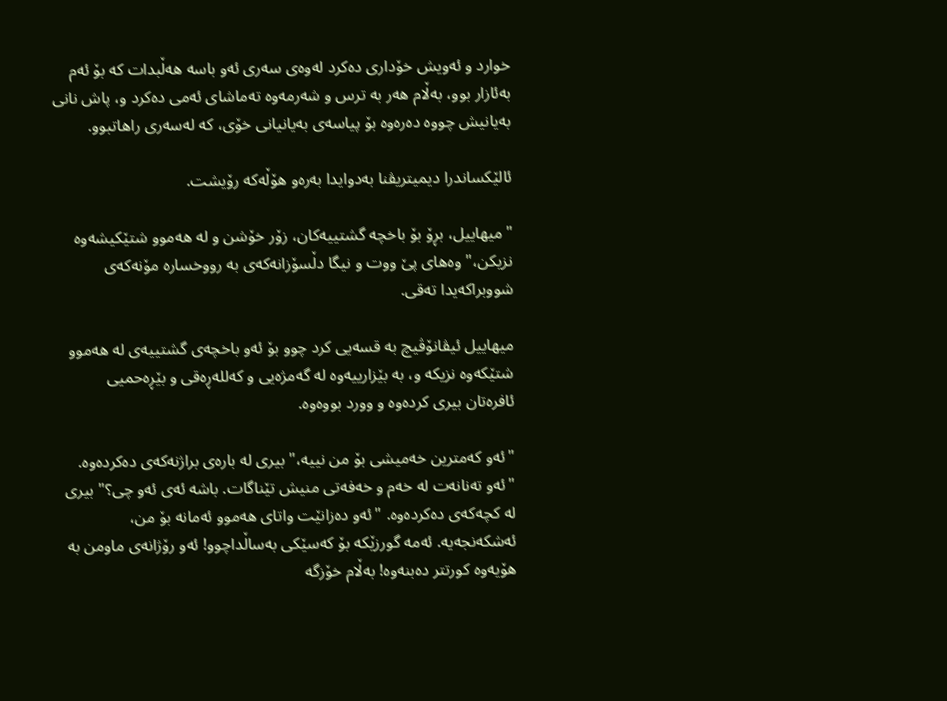خوارد و ئەویش خۆداری دەکرد لەوەی سەری ئەو باسە هەڵبدات کە بۆ ئەم بەئازار بوو، بەڵام هەر بە ترس و شەرمەوە تەماشای ئەمی دەکرد و، پاش نانی بەیانیش چووە دەرەوە بۆ پیاسەی بەیانیانی خۆی، کە لەسەری راهاتبوو.

ئالێکساندرا دیمیتریڤنا بەدوایدا بەرەو هۆڵەکە رۆیشت.

"میهاییل، بڕۆ بۆ باخچە گشتییەکان، زۆر خۆشن و لە هەموو شتێکیشەوە نزیکن،" وەهای پێ ووت و نیگا دڵسۆزانەکەی بە رووخسارە مۆنەکەی شووبراکەیدا تەقی.

میهاییل ئیڤانۆڤیچ بە قسەیی کرد چوو بۆ ئەو باخچەی گشتییەی لە هەموو شتێکەوە نزیکە و، بە بێزارییەوە لە گەمژەیی و کەللەڕەقی و بێڕەحمیی ئافرەتان بیری کردەوە و وورد بووەوە.

"ئەو کەمترین خەمیشی بۆ من نییە،" بیری لە بارەی براژنەکەی دەکردەوە. "ئەو تەنانەت لە خەم و خەفەتی منیش تێناگات. باشە ئەی ئەو چی؟" بیری لە کچەکەی دەکردەوە. "ئەو دەزانێت واتای هەموو ئەمانە بۆ من، ئەشکەنجەیە. ئەمە گورزێكە بۆ کەسێکی بەساڵداچوو! ئەو رۆژانەی ماومن بە هۆیەوە کورتتر دەبنەوە! بەڵام خۆزگە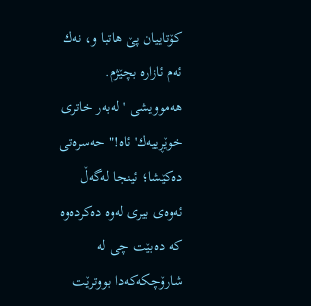کۆتاییان پێ هاتبا و، نەك ئەم ئازارە بچێژم. هەموویشی 'لەبەر خاتری خوێڕییەك' ئاه!" حەسرەتی دەکێشا؛ ئینجا لەگەڵ ئەوەی بیری لەوە دەکردەوە کە دەبێت چی لە شارۆچکەکەدا بووترێت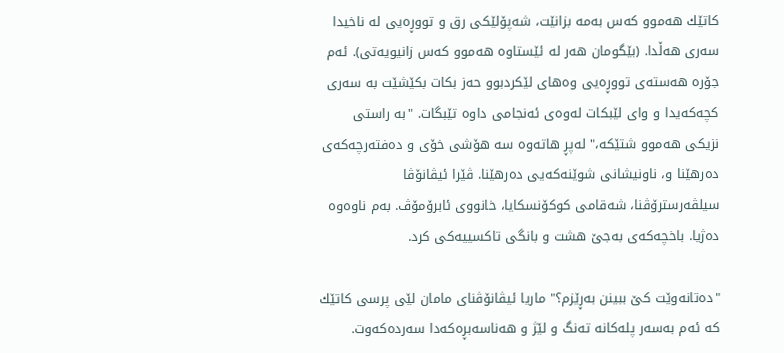کاتێك هەموو کەس بەمە بزانێت، شەپۆلێکی رق و تووڕەیی لە ناخیدا سەری هەڵدا. (بێگومان هەر لە ئێستاوە هەموو کەس زانیویەتی). ئەم جۆرە هەستەی تووڕەیی وەهای لێکردبوو حەز بکات بکێشێت بە سەری کچەکەیدا و وای لێبکات لەوەی ئەنجامی داوە تێبگات. "بە راستی نزیکی هەموو شتێکە،" لەپڕ هاتەوە سە هۆشی خۆی و دەفتەرچەکەی دەرهێنا و، ناونیشانی شوێنەکەیی دەرهێنا. ڤێرا ئیڤانۆڤا سیلڤەرسترۆڤنا، شەقامی کوکۆنسکایا، خانووی ئابرۆمۆڤ. بەم ناوەوە دەژیا. باخچەکەی بەجێ هشت و بانگی تاکسییەکی کرد.

"دەتانەوێت کێ ببینن بەڕێزم؟" ماریا ئیڤانۆڤنای مامان لێی پرسی کاتێك کە ئەم بەسەر پلەکانە تەنگ و لێژ و هەناسەبڕەکەدا سەردەکەوت.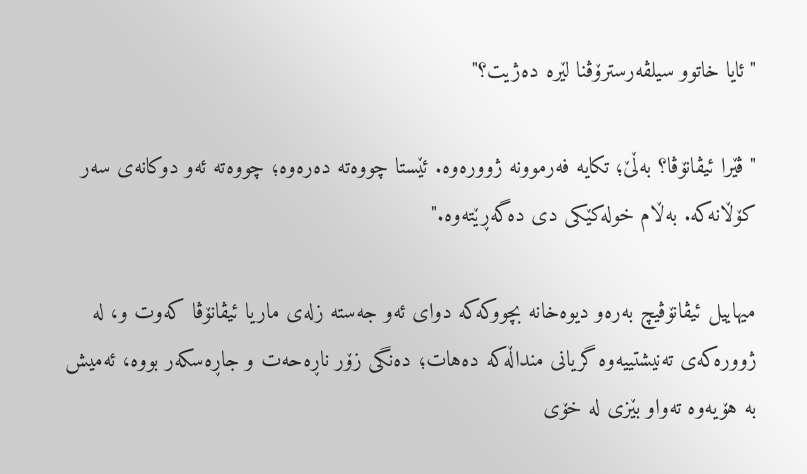"ئایا خاتوو سیلڤەرسترۆڤنا لێرە دەژیت؟"

" ڤێرا ئیڤانۆڤا؟ بەڵێ؛ تکایە فەرموونە ژوورەوە. ئێستا چووەتە دەرەوە؛ چووەتە ئەو دوکانەی سەر کۆڵانەکە. بەڵام خولەکێکی دی دەگەڕێتەوە."

میهاییل ئیڤانۆڤیچ بەرەو دیوەخانە بچووکەکە دوای ئەو جەستە زلەی ماریا ئیڤانۆڤا کەوت و، لە ژوورەکەی تەنیشتییەوە گریانی منداڵەکە دەهات؛ دەنگی زۆر ناڕەحەت و جاڕەسکەر بووە، ئەمیش بە هۆیەوە تەواو بێزی لە خۆی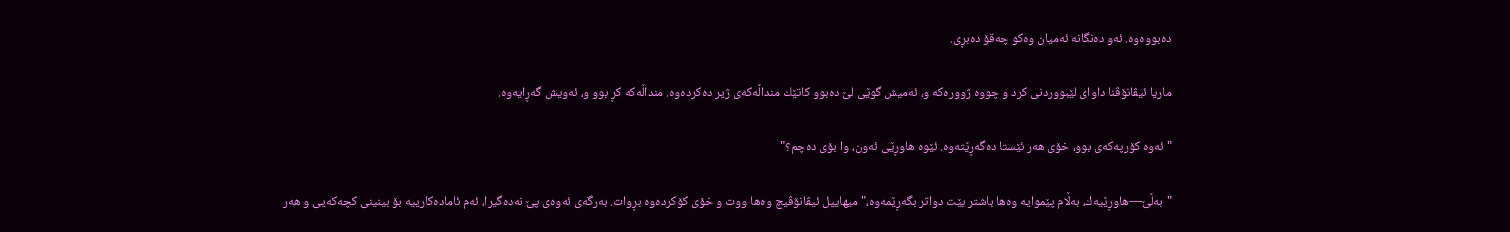دەبووەوە. ئەو دەنگانە ئەمیان وەکو چەقۆ دەبڕی.

ماریا ئیڤانۆڤنا داوای لێبووردنی کرد و چووە ژوورەکە و، ئەمیش گوێی لێ دەبوو کاتێك منداڵەکەی ژیر دەکردەوە. منداڵەکە کڕ بوو و، ئەویش گەڕایەوە.

"ئەوە کۆرپەکەی بوو، خۆی هەر ئێستا دەگەڕێتەوە. ئێوە هاوڕێی ئەون، وا بۆی دەچم؟"

"بەڵێ—هاوڕێیەك، بەڵام پێموایە وەها باشتر بێت دواتر بگەڕێمەوە،" میهاییل ئیڤانۆڤیچ وەها ووت و خۆی کۆکردەوە بڕوات. بەرگەی ئەوەی پێ نەدەگیرا، ئەم ئامادەکارییە بۆ بینینی کچەکەیی و هەر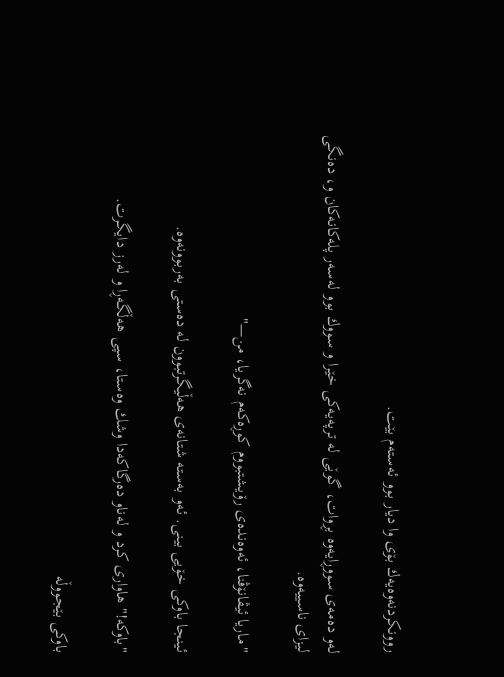روونکردنەوەیەك بۆی وا دیار بوو ئەستەم بێت.

لەو دەمەی سووڕایەوە بڕوات، گوێی لە ترپەیەکی خێرا و سووك بوو لەسەر پلەکانەکان و، دەنگی لیزای ناسییەوە.

"ماریا ئیڤانۆڤنا، ئەوەندەی رۆیشتبووم کوڕەکەم نەگریا، من—"

ئینجا باوکی خۆیی بینی. ئەو بەستە شتانەی هەڵیگرتبوون لە دەستی بەربوونەوە.

"باوکە!" هاواری کرد و لەناو دەرگاکەدا وشك وەستا، سپی هەڵگەڕا و لەرز دایگرت.

باوکی بێجووڵە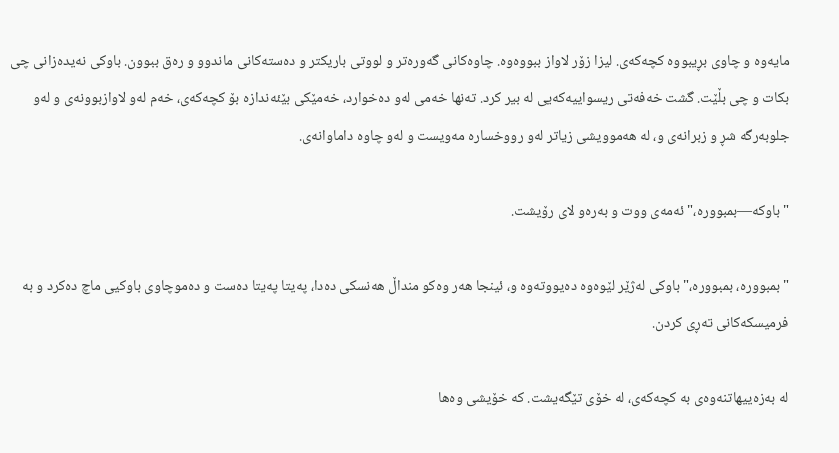مایەوە و چاوی بڕیبووە کچەکەی. لیزا زۆر لاواز ببووەوە. چاوەکانی گەورەتر و لووتی باریكتر و دەستەکانی ماندوو و رەق ببوون. باوکی نەیدەزانی چی بکات و چی بڵێت. گشت خەفەتی ریسواییەکەیی لە بیر کرد. تەنها خەمی لەو دەخوارد، خەمێکی بێئەندازە بۆ کچەکەی، خەم لەو لاوازبوونەی و لەو جلوبەرگە شڕ و زبرانەی و، لە هەموویشی زیاتر لەو رووخسارە مەویست و لەو چاوە داماوانەی.

"باوکە—بمبوورە،" ئەمەی ووت و بەرەو لای رۆیشت.

"بمبوورە، بمبوورە،" باوکی لەژێر لێوەوە دەیووتەوە و، ئینجا هەر وەکو منداڵ هەنسکی دەدا، پەیتا پەیتا دەست و دەموچاوی باوکیی ماچ دەکرد و بە فرمیسکەکانی تەڕی کردن.

لە بەزەییهاتنەوەی بە کچەکەی، لە خۆی تێگەیشت. کە خۆیشی وەها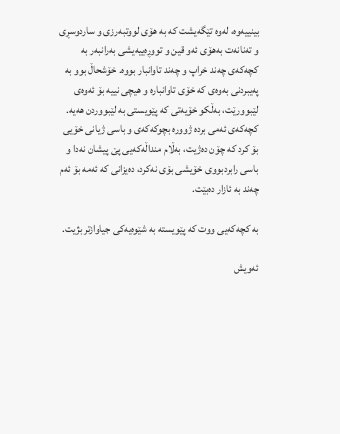بینییەوە، لەوە تێگەیشت کە بە هۆی لووتبەرزی و ساردوسڕی و تەنانەت بەهۆی ئەو قین و تووڕەییەیشی بەرانبەر بە کچەکەی چەند خراپ و چەند تاوانبار بووە. خۆشحاڵ بوو بە پەیبردنی بەوەی کە خۆی تاوانبارە و هیچی نییە بۆ ئەوەی لێبوورێت، بەڵکو خۆیەتی کە پێویستی بە لێبووردن هەیە. کچەکەی ئەمی بردە ژوورە بچوکەکەی و باسی ژیانی خۆیی بۆ کرد کە چۆن دەژیت، بەڵام منداڵەکەیی پێ پیشان نەدا و باسی رابردبووی خۆیشی بۆی نەکرد، دەیزانی کە ئەمە بۆ ئەم چەند بە ئازار دەبێت.

بە کچەکەیی ووت کە پێویستە بە شێوەیەکی جیاوازتر بژیت.

ئەویش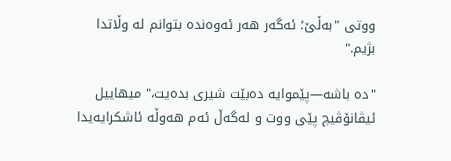ووتی "بەڵێ؛ ئەگەر هەر ئەوەندە بتوانم لە وڵاتدا بژیم."

"دە باشە—پێموایە دەبێت شیری بدەیت،" میهاییل ئیڤانۆڤیچ پێی ووت و لەگەڵ ئەم هەوڵە ئاشکرایەیدا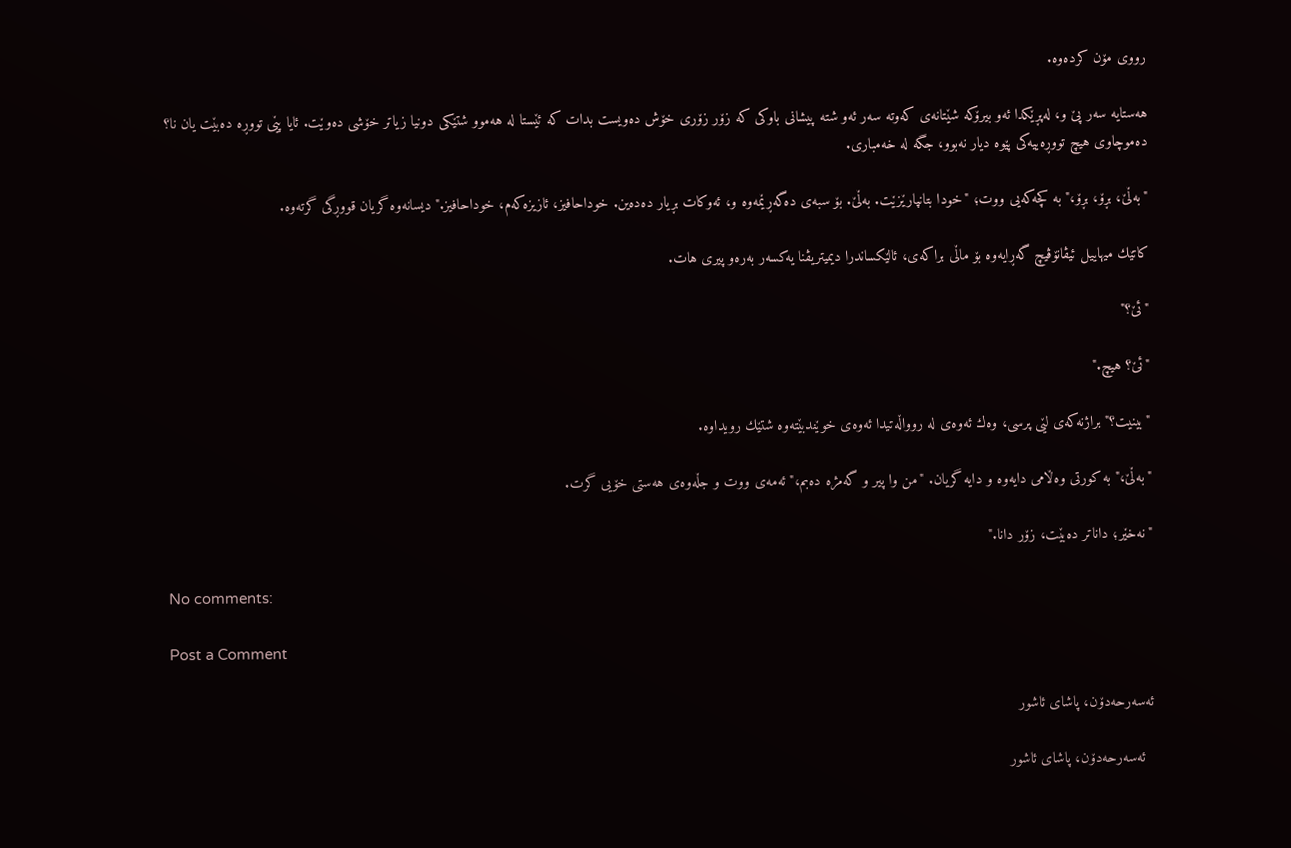رووی مۆن کردەوە.

هەستایە سەر پێ و، لەپڕێکدا ئەو بیرۆکە شێتانەی کەوتە سەر ئەو شتە پیشانی باوکی کە زۆر زۆری خۆش دەویست بدات کە ئێستا لە هەموو شتێکی دونیا زیاتر خۆشی دەوێت. ئایا پێی تووڕە دەبێت یان نا؟ دەموچاوی هیچ تووڕەییەکی پێوە دیار نەبوو، جگە لە خەمباری.

"بەڵێ، بڕۆ، بڕۆ،" بە کچەکەیی ووت؛ "خودا بتانپارێزێت. بەڵێ. بۆ سبەی دەگەڕێمەوە و، ئەوکات بڕیار دەدەین. خوداحافیز، ئازیزەکەم، خوداحافیز." دیسانەوە گریان قووڕگی گرتەوە.

کاتێك میهاییل ئیڤانۆڤیچ گەڕایەوە بۆ ماڵی براکەی، ئالێکساندرا دیمیتریڤنا یەکسەر بەرەو پیری هات.

"ئێ؟"

"ئێ؟ هیچ."

"بینیت؟" براژنەکەی لێی پرسی، وەك ئەوەی لە روواڵەتیدا ئەوەی خوێندبێتەوە شتێك رویداوە.

"بەڵێ،" بە کورتی وەڵامی دایەوە و دایە گریان. "من وا پیر و گەمژە دەبم،" ئەمەی ووت و جڵەوەی هەستی خۆیی گرت.

"نەخێر؛ داناتر دەبێت، زۆر دانا."

No comments:

Post a Comment

ئەسەرحەدۆن، پاشای ئاشور

  ئەسەرحەدۆن، پاشای ئاشور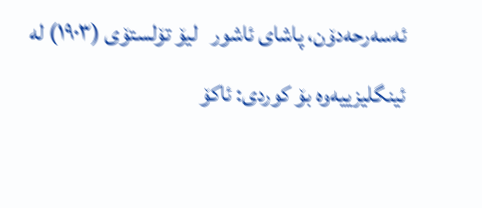ئەسەرحەدۆن، پاشای ئاشور   لیۆ تۆلستۆی (١٩٠٣) لە ئینگلیزییەوە بۆ کوردی: ئاکۆ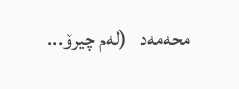محەمەد   (لەم چیرۆ...